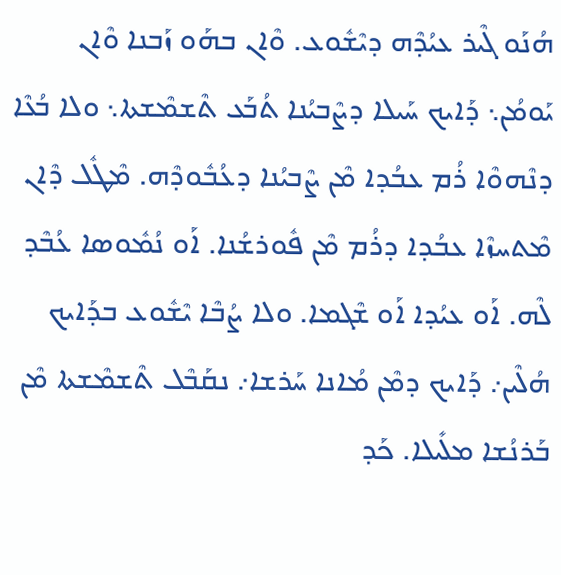ܗܳܢܰܘ ܓܶܝܪ ܥܝܳܕܶܗ ܕܝܶܫܽܘܥ. ܘܶܐܢ ܒܗܰܘ ܙܰܒܢܐ ܘܶܐܢ ܝܰܘܡܳܢ܆ ܕܰܐܝܟ ܚܰܝܠܐ ܕܨܶܒܝܳܢܐ ܬܳܒܰܥ ܬܶܫܡܶܫܬܐ܆ ܘܠܐ ܒܳܥܶܐ ܕܢܶܗܘܶܐ ܪܳܡ ܥܒܳܕܐ ܡܶܢ ܨܶܒܝܳܢܐ ܕܥܳܒܽܘܕܶܗ. ܡܶܛܽܠ ܕܶܐܢ ܡܶܬܚܙܶܐ ܥܒܳܕܐ ܕܪܳܡ ܡܶܢ ܦܽܘܪܫܳܢܐ. ܐܰܘ ܢܳܡܽܘܣܐ ܥܳܒܶܕ ܠܶܗ. ܐܰܘ ܥܝܳܕܐ ܐܰܘ ܫܶܓܡܐ. ܘܠܐ ܨܳܒܶܐ ܝܶܫܽܘܥ ܒܕܰܐܝܟ ܗܳܠܶܝܢ܇ ܕܰܐܝܟ ܕܡܶܢ ܡܳܐܢܐ ܚܰܪܫܐ܇ ܢܩܰܒܶܠ ܬܶܫܡܶܫܬܐ ܡܶܢ ܒܰܪܢܳܫܐ ܡܠܺܝܠܐ. ܟܰܕ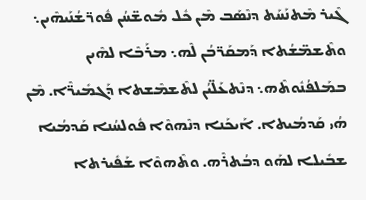ܓܶܝܪ ܡܶܬܢܰܚܰܬ ܕܢܶܣܰܒ ܡܶܢ ܟܽܠ ܡܽܘܫ̈ܚܳܢ ܦܽܘܪ̈ܫܳܢܰܝܗܶܝܢ܆ ܘܬܶܫܡ̈ܫܳܬܐ ܕܰܡܩܰܪ̈ܒܳܢ ܠܶܗ܆ ܡܪܰܒܶܐ ܠܗܶܝܢ ܒܡܰܠܦܳܢܽܘܬܶܗ܆ ܕܢܶܬܥܰܠ̈ܝܳܢ ܠܬܶܫܡܶܫܬܐ ܕܰܓܡܺܝܪ̈ܶܐ. ܡܶܢ ܗܳܝ ܩܰܕܡܳܝܬܐ. ܐܰܝܟܰܢܐ ܕܢܶܗܘܶܐ ܦܽܘܠܚܳܢܐ ܩܰܕܡܳܝܐ ܫܒܺܝܠܐ ܠܗܰܘ ܕܒܳܬܪܶܗ. ܘܬܶܗܘܶܐ ܫܰܦܺܝܪܬܐ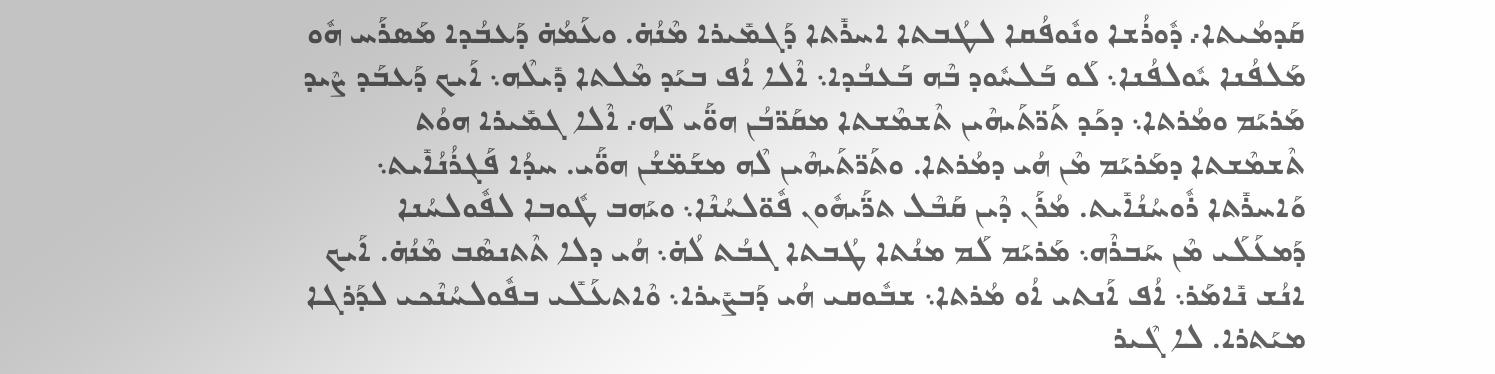ܩܰܕܡܳܝܬܐ܇ ܕܽܘܪܳܫܐ ܘܢܽܘܦܳܩܐ ܠܛܳܒܬܐ ܐܚܪܺܬܐ ܕܰܓܡܺܝܪܐ ܡܶܢܳܗ̇. ܘܥܰܡܳܗ̇ ܕܰܥܒܳܕܐ ܡܰܣܪܰܚ ܗܽܘ ܡܰܠܦܳܢܐ ܝܽܘܠܦܳܢܐ܆ ܠܰܘ ܒܰܠܚܽܘܕ ܒܶܗ ܒܰܥܒܳܕܐ܆ ܐܶܠܐ ܐܳܦ ܒܝܰܕ ܡܶܠܬܐ ܕܺܝܠܶܗ܆ ܐܰܝܟ ܕܰܥܒܰܕ ܨܶܝܕ ܡܰܪܝܰܡ ܘܡܳܪܬܐ܆ ܕܟܰܕ ܬܰܪ̈ܬܰܝܗܶܝܢ ܬܶܫܡܶܫܬܐ ܡܩܰܪ̈ܒܳܢ ܗܘ̈ܰܝ ܠܶܗ܇ ܐܶܠܐ ܓܡܺܝܪܐ ܗܘܳܬ ܬܶܫܡܶܫܬܐ ܕܡܰܪܝܰܡ ܡܶܢ ܗܳܝ ܕܡܳܪܬܐ. ܘܬܰܪ̈ܬܰܝܗܶܝܢ ܠܶܗ ܡܫܰܡ̈ܫܳܢ ܗܘ̈ܰܝ. ܚܕܳܐ ܦܰܓܪܳܢܳܐܺܝܬ܆ ܘܰܐܚܪܺܬܐ ܪܽܘܚܳܢܳܐܺܝܬ. ܡܳܪܰܢ ܕܶܝܢ ܩܰܒܶܠ ܬܪ̈ܰܝܗܽܘܢ ܦܽܘ̈ܠܚܳܢܶܐ܆ ܘܝܰܗܒ ܛܽܘܒܐ ܠܦܽܘܠܚܳܢܐ ܕܰܡܥܰܠܰܝ ܡܶܢ ܚܰܒܪܶܗ܆ ܡܰܪܝܰܡ ܠܰܡ ܡܢܳܬܐ ܛܳܒܬܐ ܓܒܳܬ ܠܳܗ̇܆ ܗܳܝ ܕܠܐ ܬܶܬܢܣܶܒ ܡܶܢܳܗ̇. ܐܰܝܟ ܐܢܳܫ ܢܺܐܡܰܪ܆ ܐܳܦ ܐܰܢܬܝ ܐܳܘ ܡܳܪܬܐ܆ ܫܒܽܘܩܝ ܗܳܝ ܕܰܒܨܺܝܪܐ܆ ܘܶܐܬܥܰܠܺܝ ܒܦܽܘܠܚܳܢܶܟܝ ܠܕܰܪܓܐ ܡܝܰܬܪܐ. ܠܐ ܓܶܝܪ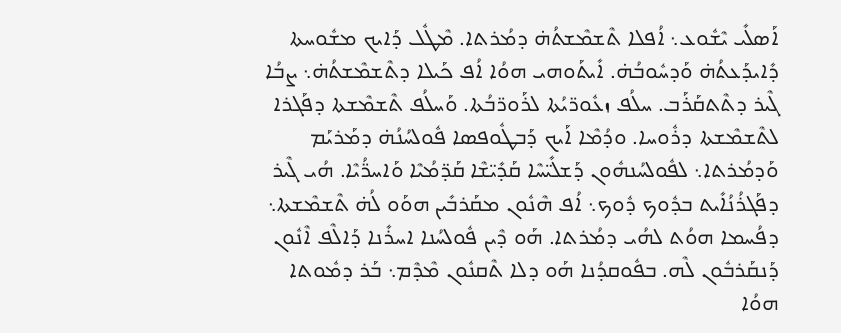ܐܰܣܠܺܝ ܝܶܫܽܘܥ܆ ܐܳܦܠܐ ܬܶܫܡܶܫܬܳܗ̇ ܕܡܳܪܬܐ. ܡܶܛܽܠ ܕܰܐܝܟ ܡܫܽܘܚܬܐ ܕܺܐܝܕܰܥܬܳܗ̇ ܘܰܕܚܽܘܒܳܗ̇. ܐܺܝܬܰܘܗܝ ܗܘܳܐ ܐܳܦ ܟܰܝܠܐ ܕܬܶܫܡܶܫܬܳܗ̇܆ ܨܒܳܐ ܓܶܝܪ ܕܬܶܬܩܰܪܰܒ. ܚܠܳܦ ܙܥܽܘܪ̈ܝܳܬܐ ܠܪܰܘܪ̈ܒܳܬܐ. ܘܰܚܠܳܦ ܬܶܫܡܶܫܬܐ ܕܦܰܓܪܐ ܠܬܶܫܡܶܫܬܐ ܕܪܽܘܚܐ. ܘܕܳܡܶܐ ܐܰܝܟ ܕܰܒܛܽܘܦܣܐ ܦܽܘܠܚܳܢܳܗ̇ ܕܡܰܪܝܰܡ ܘܰܕܡܳܪܬܐ܆ ܠܦܽܘܠܚܳܢܗܽܘܢ ܕܰܫܠܺܝ̈ܚܶܐ ܩܰܕܺܝ̈ܫܶܐ ܩܰܕ̈ܡܳܝܶܐ ܘܰܐܚܪ̈ܳܝܶܐ. ܗܳܝ ܓܶܝܪ ܕܦܰܓܪܳܢܳܐܺܝܬ ܒܕܽܘܟ ܕܽܘܟ܆ ܐܳܦ ܗܶܢܽܘܢ ܡܩܰܪܒܺܝܢ ܗܘܰܘ ܠܳܗ̇ ܬܶܫܡܶܫܬܐ܆ ܕܦܳܚܡܐ ܗܘܳܬ ܠܗܳܝ ܕܡܳܪܬܐ. ܗܰܘ ܕܶܝܢ ܦܽܘܠܚܳܢܐ ܐܚܪܺܢܐ ܕܰܐܠܶܦ ܐܶܢܽܘܢ ܕܰܢܩܰܪܒܽܘܢ ܠܶܗ. ܒܦܽܘܩܕܳܢܐ ܗܰܘ ܕܠܐ ܬܶܩܢܽܘܢ ܡܶܕܶܡ܆ ܒܰܪ ܕܡܽܘܬܐ ܗܘܳܐ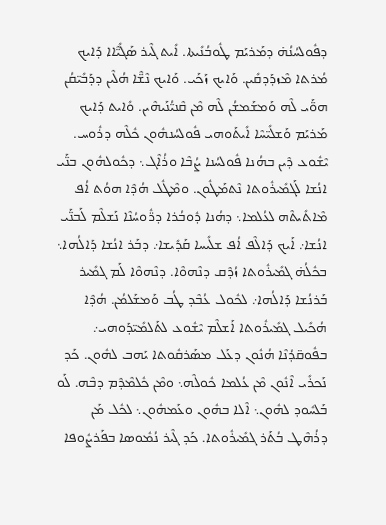ܕܦܽܘܠܚܳܢܳܗ̇ ܕܡܰܪܝܰܡ ܛܽܘܒܳܢܺܝܬܐ. ܐܺܝܬ ܓܶܝܪ ܣܰܓܺܝ̈ܶܐܐ ܕܰܐܝܟ ܡܳܪܬܐ ܡܶܙܕܰܕܩܺܝܢ. ܘܰܐܝܟ ܙܰܟܰܝ. ܘܰܐܝܟ ܢܶܫ̈ܶܐ ܗܳܠܶܝܢ ܕܕܰܒܺܝ̈ܩܳܢ ܗܘ̈ܰܝ ܠܶܗ ܘܰܡܫܰܡܫܳܢ ܠܶܗ ܡܶܢ ܩܶܢܝ̈ܳܢܰܝܗܶܝܢ. ܘܺܐܝܬ ܕܰܐܝܟ ܡܰܪܝܰܡ ܘܰܫܠܺܝ̈ܚܶܐ ܐܺܝܬܰܘܗܝ ܦܽܘܠܚܳܢܗܽܘܢ ܟܽܠܶܗ ܕܪܽܘܚ.
ܝܶܫܽܘܥ ܕܶܝܢ ܒܗܳܢܐ ܦܽܘܠܚܳܢܐ ܨܳܒܶܐ ܘܪܳܐܶܓ܆ ܕܟܽܘܠܗܽܘܢ ܒܢ̈ܰܝ ܐܢܳܫܐ ܠܰܓܡܺܝܪܽܘܬܐ ܢܶܬܡܰܛܽܘܢ. ܘܡܶܛܽܠ ܗܳܕܶܐ ܗܘܳܬ ܐܳܦ ܡܶܐܬܺܝܬܶܗ ܠܥܳܠܡܐ܆ ܕܗܳܢܐ ܕܽܘܒܳܪܐ ܕܪ̈ܽܘܚܳܢܶܐ ܢܰܫܠܶܡ ܠܰܒܢ̈ܰܝ ܐܢܳܫܐ܇ ܐܰܝܟ ܕܰܐܠܶܦ ܐܳܦ ܫܠܺܝܚܐ ܩܰܕܺܝܫܐ܇ ܕܒܰܪ ܐܢܳܫܐ ܕܰܐܠܳܗܐ܆ ܒܟܽܠܳܗ̇ ܓܡܺܝܪܽܘܬܐ ܙܳܕܶܩ ܕܢܶܗܘܶܐ. ܕܢܶܗܘܶܐ ܠܰܡ ܓܡܺܝܪ ܒܰܪܢܳܫܐ ܕܰܐܠܳܗܐ܇ ܠܟܽܘܠ ܥܳܒܶܕ ܛܳܒ ܘܰܡܫܰܠܡܳܢ. ܗܳܕܶܐ ܗܳܟܺܝܠ ܓܡܺܝܪܽܘܬܐ ܐܰܫܠܶܡ ܝܶܫܽܘܥ ܠܬܰܠܡܺܝ̈ܕܰܘܗܝ܇ ܒܦܽܘܩ̈ܕܳܢܶܐ ܗܳܢܽܘܢ ܕܥܰܠ ܡܣܰܪܩܽܘܬܐ ܝܰܗܒ ܠܗܽܘܢ. ܟܰܕ ܢܰܟܪܺܝ ܐܶܢܽܘܢ ܡܶܢ ܥܳܠܡܐ ܟܽܘܠܶܗ܆ ܘܡܶܢ ܟܽܠܡܶܕܶܡ ܕܒܶܗ. ܠܰܘ ܒܰܠܚܽܘܕ ܠܗܽܘܢ܆ ܐܶܠܐ ܒܗܽܘܢ ܘܥܰܡܗܽܘܢ܆ ܠܟܽܠ ܡܰܢ ܕܪܳܗܶܛ ܒܳܬܰܪ ܓܡܺܝܪܽܘܬܐ. ܟܰܕ ܓܶܝܪ ܢܳܡܽܘܣܐ ܒܦܰܪܨܽܘܦܐ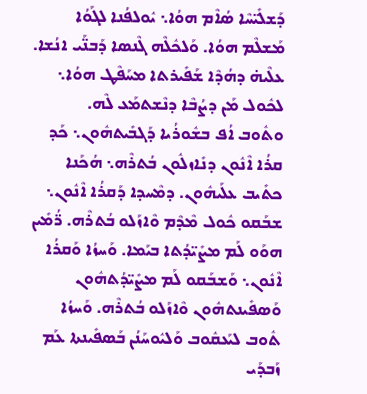ܕܰܫܠܺܝ̈ܚܶܐ ܣܳܐܶܡ ܗܘܳܐ܆ ܝܽܘܠܦܳܢܐ ܠܓܰܘܳܐ ܡܰܫܠܶܡ ܗܘܳܐ. ܘܰܠܟܽܠܶܗ ܓܶܢܣܐ ܕܰܒܢ̈ܰܝ ܐܢܳܫܐ. ܥܠܶܝܗ̇ ܕܗܳܕܶܐ ܫܰܦܺܝܪܬܐ ܡܚܰܦܶܛ ܗܘܳܐ܆ ܠܟܽܘܠ ܡܰܢ ܕܨܳܒܶܐ ܕܢܶܫܬܡܰܥ ܠܶܗ.
ܘܬܽܘܒ ܐܳܦ ܒܫܽܘܪܳܝܐ ܕܰܓܒܺܝܬܗܽܘܢ܆ ܟܰܕ ܩܪܳܐ ܐܶܢܽܘܢ ܕܢܺܐܙܠܽܘܢ ܒܳܬܪܶܗ܆ ܗܳܟܰܢܐ ܟܬܺܝܒ ܥܠܰܝܗܽܘܢ. ܕܡܶܚܕܐ ܕܰܩܪܳܐ ܐܶܢܽܘܢ܆ ܫܒܰܩܘ ܟܽܘܠ ܡܶܕܶܡ ܘܶܐܙܰܠܘ ܒܳܬܪܶܗ. ܪ̈ܳܡܺܝܢ ܗܘܰܘ ܠܰܡ ܡܨܺܝ̈ܕܳܬܐ ܒܝܰܡܐ. ܘܰܚܙܳܐ ܘܰܩܪܳܐ ܐܶܢܽܘܢ܆ ܘܰܫܒܰܩܘ ܠܰܡ ܡܨܺܝ̈ܕܳܬܗܽܘܢ ܘܰܣܦܺܝܢܬܗܽܘܢ ܘܶܐܙܰܠܘ ܒܳܬܪܶܗ. ܘܰܚܙܳܐ ܬܽܘܒ ܠܝܰܥܩܽܘܒ ܘܰܠܝܽܘܚܰܢܳܢ ܒܰܣܦܺܝܢܬܐ ܥܰܡ ܙܰܒܕܰܝ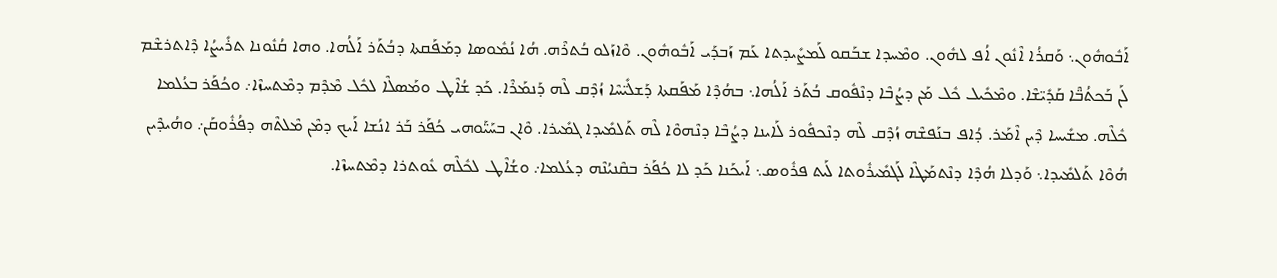ܐܰܒܽܘܗܽܘܢ܆ ܘܰܩܪܳܐ ܐܶܢܽܘܢ ܐܳܦ ܠܗܽܘܢ. ܘܡܶܚܕܐ ܫܒܰܩܘ ܠܰܡܨܺܝܕܬܐ ܥܰܡ ܙܰܒܕܰܝ ܐܰܒܽܘܗܽܘܢ. ܘܶܐܙܰܠܘ ܒܳܬܪܶܗ. ܗܳܐ ܢܳܡܽܘܣܐ ܕܡܰܦܰܩܬܐ ܕܒܳܬܰܪ ܐܰܠܳܗܐ. ܘܗܐ ܩܳܢܽܘܢܐ ܬܪܺܝܨܳܐ ܕܶܐܬܪܫܶܡ ܠܰܢ ܒܰܟܬܳܒ̈ܶܐ ܩܰܕܺܝ̈ܫܶܐ. ܘܡܶܟܺܝܠ ܟܽܠ ܡܰܢ ܕܨܳܒܶܐ ܕܢܶܦܽܘܩ ܒܳܬܰܪ ܐܰܠܳܗܐ܆ ܒܗܳܕܶܐ ܡܰܦܰܩܬܐ ܕܰܫܠܺܝ̈ܚܶܐ ܙܳܕܶܩ ܠܶܗ ܕܰܢܡܰܪܶܐ. ܟܰܕ ܫܳܐܶܛ ܘܡܰܣܠܶܐ ܠܟܽܠ ܡܶܕܶܡ ܕܡܶܬܚܙܶܐ܇ ܘܟܳܦܰܪ ܒܥܳܠܡܐ ܟܽܠܶܗ. ܡܫܺܝܚܐ ܕܶܝܢ ܐܶܡܰܪ. ܕܳܐܦ ܒܢܰܦܫܶܗ ܙܳܕܶܩ ܠܶܗ ܕܢܶܟܦܽܘܪ ܠܰܐܝܢܐ ܕܨܳܒܶܐ ܕܢܶܗܘܶܐ ܠܶܗ ܬܰܠܡܺܝܕܐ ܓܡܺܝܪܐ. ܘܶܐܢ ܒܚܰܝ̈ܰܘܗܝ ܟܳܦܰܪ ܒܰܪ ܐܢܳܫܐ ܐܰܝܟ ܕܡܶܢ ܡܶܠܬܶܗ ܕܦܳܪܽܘܩܰܢ܇ ܘܗܳܝܕܶܝܢ ܗܳܘܶܐ ܬܰܠܡܺܝܕܐ܆ ܘܰܕܠܐ ܗܳܕܶܐ ܕܢܶܬܡܰܛܶܐ ܠܰܓܡܺܝܪܽܘܬܐ ܠܰܝܬ ܦܪܽܘܣ܆ ܐܰܝܟܰܢܐ ܟܰܕ ܠܐ ܟܳܦܰܪ ܒܩܶܢܝܳܢܶܗ ܕܥܳܠܡܐ܇ ܘܫܳܐܶܛ ܠܟܽܠܶܗ ܥܽܘܬܪܐ ܕܡܶܬܚܙܶܐ.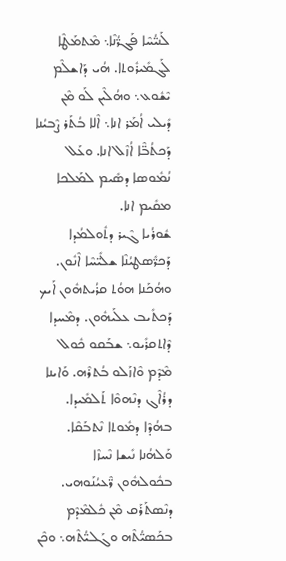ܠܰܢܝ̈ܳܚܶܐ ܦܰܓܪ̈ܳܢܶܐ܆ ܡܶܬܡܰܛܶܐ ܠܰܓܡܺܝܪܽܘܬܐ. ܗܳܝ ܕܰܐܫܠܶܡ ܝܶܫܽܘܥ܆ ܘܗܳܠܶܝܢ ܠܰܘ ܡܶܢ ܕܺܝܠܝ ܐܳܡܰܪ ܐܢܐ܆ ܐܶܠܐ ܒܳܬܰܪ ܨܶܒܝܳܢܐ ܕܰܟܬܳܒ̈ܶܐ ܐܳܙܶܠ ܐܢܐ. ܘܥܰܠ ܢܳܡܽܘܣܐ ܕܣܺܝܡ ܠܡܰܠܟܐ ܡܩܺܝܡ ܐܢܐ.
ܫܽܘܪܳܝܐ ܓܶܝܪ ܕܬܽܘܠܡܳܕܐ ܕܰܟܪ̈ܺܣܛܝܳܢܶܐ ܫܠܺܝ̈ܚܶܐ ܐܶܢܽܘܢ. ܘܗܳܟܰܢܐ ܗܘܳܬ ܩܪܳܝܬܗܽܘܢ ܐܰܝܟ ܕܰܟܬܺܝܒ ܥܠܰܝܗܽܘܢ. ܕܡܶܚܕܐ ܕܶܐܬܩܪܺܝܘ܆ ܫܒܰܩܘ ܟܽܘܠ ܡܶܕܶܡ ܘܶܐܙܰܠܘ ܒܳܬܪܶܗ. ܘܰܐܝܢܐ ܕܪܳܐܶܓ ܕܢܶܗܘܶܐ ܬܰܠܡܺܝܕܐ. ܒܗܳܕܶܐ ܕܡܽܘܬܐ ܢܶܬܒܰܩܶܐ. ܘܰܠܗܳܢܐ ܢܺܝܫܐ ܢܶܚܙܶܐ ܒܟܽܘܠܗܽܘܢ ܪ̈ܶܥܝܳܢܰܘܗܝ. ܕܢܶܣܬܰܪܰܩ ܡܶܢ ܟܽܠܡܶܕܶܡ ܒܟܰܣܝ̈ܳܬܶܗ ܘܓܰܠܝ̈ܳܬܶܗ܆ ܘܟܶܢ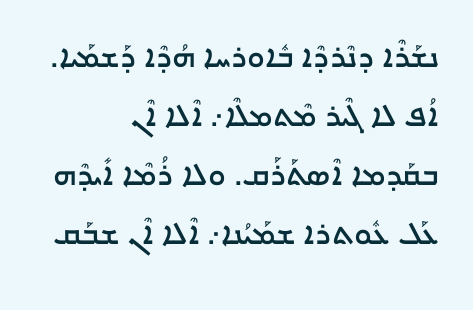ܢܫܰܪܶܐ ܕܢܶܪܕܶܐ ܒܽܐܘܪܚܐ ܗܳܕܶܐ ܕܰܫܡܰܝܐ.
ܐܳܦ ܠܐ ܓܶܝܪ ܡܶܬܡܠܶܐ܇ ܐܶܠܐ ܐܶܢ ܒܩܰܕܡܐ ܐܶܣܬܰܪܰܩ. ܘܠܐ ܪܳܡܶܐ ܐܺܝܕܶܗ ܥܰܠ ܥܽܘܬܪܐ ܫܡܰܝܳܢܐ܇ ܐܶܠܐ ܐܶܢ ܫܒܰܩ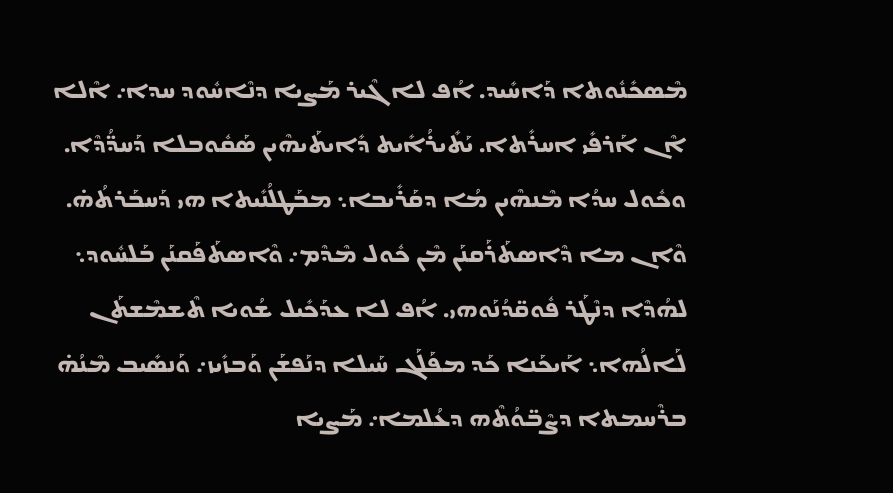ܡܶܣܟܺܢܽܘܬܐ ܕܰܐܚܺܝܕ. ܐܳܦ ܠܐ ܓܶܝܪ ܡܰܨܝܐ ܕܢܶܐܚܽܘܕ ܚܕܐ܇ ܐܶܠܐ ܐܶܢ ܐܰܪܦܺܝ ܐܚܪܺܬܐ. ܝܰܬܺܝܪܳܐܺܝܬ ܕܺܐܝܬܰܝܗܶܝܢ ܣܰܩܽܘܒܠܐ ܕܰܚܕ̈ܳܕܶܐ. ܘܟܽܘܠ ܚܕܳܐ ܡܶܢܗܶܝܢ ܡܳܐ ܕܩܰܪܺܝܒܐ܆ ܡܒܰܛܠܳܢܺܝܬܐ ܗܝ ܕܰܚܒܰܪܬܳܗ̇. ܘܶܐܢ ܡܐ ܕܶܐܣܬܰܪܰܩܢܰܢ ܡܶܢ ܟܽܘܠ ܡܶܕܶܡ܇ ܘܶܐܣܬܰܦܰܩܢܰܢ ܒܰܠܚܽܘܕ܆ ܠܗܳܕܶܐ ܕܢܶܛܰܪ ܦܽܘܩ̈ܕܳܢܰܘܗܝ. ܐܳܦ ܠܐ ܥܕܰܟܺܝܠ ܫܳܘܝܐ ܬܶܫܡܶܫܬܰܢ ܠܰܐܠܳܗܐ܆ ܐܰܝܟܰܢܐ ܟܰܕ ܡܦܰܠܰܓ ܚܰܝܠܐ ܕܢܰܦܫܰܢ ܘܰܒܙܺܝܙ܇ ܘܰܢܣܺܝܒ ܡܶܢܳܗ̇ ܒܪܶܚܡܬܐ ܕܨܶܒ̈ܘܳܬܶܗ ܕܥܳܠܡܐ܇ ܡܰܨܝܐ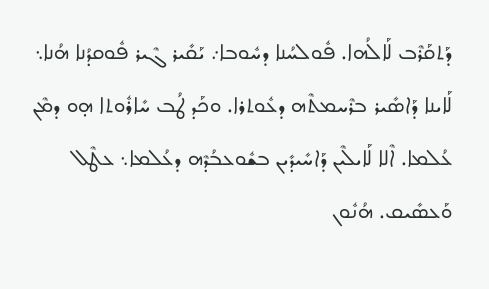ܕܰܬܩܰܪܶܒ ܠܰܐܠܳܗܐ. ܦܽܘܠܚܳܢܐ ܕܚܽܘܒܐ܇ ܝܰܩܺܝܪ ܓܶܝܪ ܦܽܘܩܕܳܢܐ ܗܳܢܐ܆ ܠܰܐܝܢܐ ܕܰܐܣܺܝܪ ܒܪܶܚܡܬܶܗ ܕܥܽܘܬܪܐ. ܘܟܰܕ ܛܳܒ ܚܺܐܪܽܘܬܐ ܗ̣ܘ ܕܡܶܢ ܥܳܠܡܐ. ܐܶܠܐ ܠܰܐܝܠܶܝܢ ܕܰܐܚܺܝܕܺܝܢ ܒܫܽܘܥܒܳܕܶܗ ܕܥܳܠܡܐ܆ ܥܛܶܠ ܘܰܥܣܺܝܩ. ܗܳܢܽܘܢ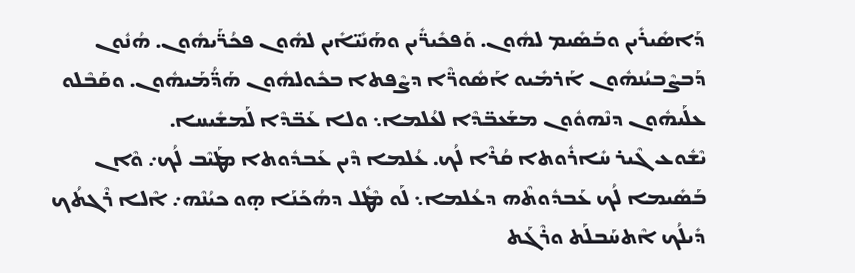ܕܰܐܣܺܝܪܺܝܢ ܘܒܰܣܺܝܡ ܠܗܽܘܢ. ܘܰܦܟܺܝܪ̈ܺܝܢ ܘܗܰܢܺܝ̈ܐܺܝܢ ܠܗܽܘܢ ܦܟܳܪ̈ܰܝܗܽܘܢ. ܗܳܢܽܘܢ ܕܰܒܨܶܒܝܳܢܗܽܘܢ ܐܰܪܡܺܝܘ ܐܰܣܽܘܪ̈ܶܐ ܕܨܶܦܬܐ ܒܟܽܘܠܗܽܘܢ ܗܰܕ̈ܳܡܰܝܗܽܘܢ. ܘܩܰܒܶܠܘ ܥܠܰܝܗܽܘܢ ܕܢܶܗܘܽܘܢ ܡܫܰܥܒ̈ܕܶܐ ܠܥܳܠܡܐ܆ ܘܠܐ ܥܰܒ̈ܕܶܐ ܠܰܡܫܺܝܚܐ.
ܝܶܫܽܘܥ ܓܶܝܪ ܚܺܐܪܽܘܬܐ ܩܳܪܶܐ ܠܳܟ. ܥܳܠܡܐ ܕܶܝܢ ܥܰܒܕܽܘܬܐ ܡܛܰܝܶܒ ܠܳܟ܇ ܘܶܐܢ ܒܰܣܺܝܡܐ ܠܳܟ ܥܰܒܕܽܘܬܶܗ ܕܥܳܠܡܐ܆ ܠܰܘ ܡܶܛܽܠ ܕܗܳܟܰܢܰܐ ܗ̣ܘ ܟܝܳܢܶܗ܇ ܐܶܠܐ ܪܶܓܬܳܟ ܕܺܝܠܳܟ ܐܶܬܚܰܒܠܰܬ ܘܪܶܓܰܬ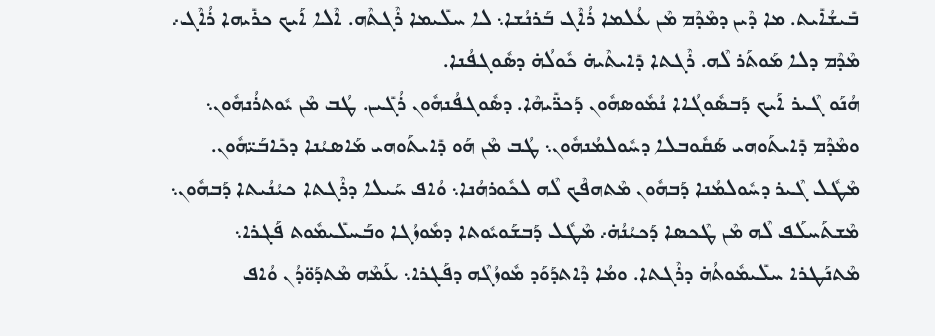ܒܺܝܫܳܐܺܝܬ. ܡܐ ܕܶܝܢ ܕܡܶܕܶܡ ܡܶܢ ܥܳܠܡܐ ܪܳܐܶܓ ܒܰܪܢܳܫܐ܆ ܠܐ ܚܠܺܝܡܐ ܪܶܓܬܶܗ. ܐܶܠܐ ܐܰܝܟ ܟܪܺܝܗܐ ܪܳܐܶܓ܇ ܡܶܕܶܡ ܕܠܐ ܡܰܘܬܰܪ ܠܶܗ. ܪܶܓܬܐ ܕܺܐܝܬܶܝܗ̇ ܟܽܘܠܳܗ̇ ܕܣܽܘܓܦܳܢܐ.
ܗܳܢܰܘ ܓܶܝܪ ܐܰܝܟ ܕܰܒܣܽܘܓܳܐܐ ܢܳܡܽܘܣܗܽܘܢ ܕܰܟܪ̈ܺܝܗܶܐ. ܕܣܽܘܓܦܳܢܗܽܘܢ ܪܳܓܺܝܢ. ܛܳܒ ܡܶܢ ܝܽܘܬܪܳܢܗܽܘܢ܆ ܘܡܶܕܶܡ ܕܺܐܝܬܰܘܗܝ ܣܰܩܽܘܒܠܐ ܕܚܽܘܠܡܳܢܗܽܘܢ܆ ܛܳܒ ܡܶܢ ܗܰܘ ܕܺܐܝܬܰܘܗܝ ܡܰܐܣܝܳܢܐ ܕܟܺܐܒܰܝ̈ܗܽܘܢ. ܡܶܛܽܠ ܓܶܝܪ ܕܚܽܘܠܡܳܢܐ ܕܰܒܗܽܘܢ ܡܶܬܗܦܶܟ ܠܶܗ ܠܟܽܘܪܗܳܢܐ܆ ܘܳܐܦ ܚܰܝܠܐ ܕܪܶܓܬܐ ܟܝܳܢܳܝܬܐ ܕܰܒܗܽܘܢ܆ ܡܶܫܬܰܚܠܰܦ ܠܶܗ ܡܶܢ ܛܶܟܣܐ ܕܰܟܝܳܢܳܗ̇܇ ܡܶܛܽܠ ܕܰܒܫܰܘܝܽܘܬܐ ܕܡܽܘܙܳܓܐ ܘܒܰܚܠܺܝܡܽܘܬ ܦܰܓܪܐ܆ ܡܶܬܢܰܛܪܐ ܚܠܺܝܡܽܘܬܳܗ̇ ܕܪܶܓܬܐ. ܘܡܳܐ ܕܶܐܬܕܰܘܰܕ ܡܽܘܙܳܓܶܗ ܕܦܰܓܪܐ܆ ܥܰܡܶܗ ܡܶܬܕܰܘ̈ܕܳܢ ܘܳܐܦ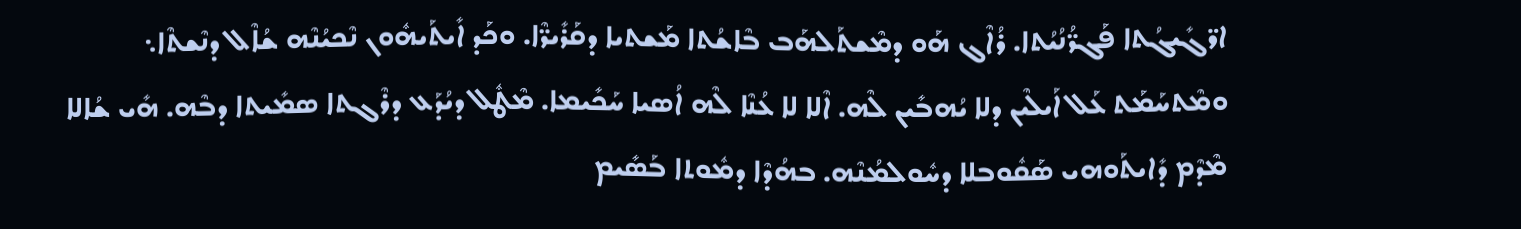ܐܪ̈ܓܺܝܓܳܬܐ ܦܰܓܪ̈ܳܢܳܝܳܬܐ. ܪܳܐܶܓ ܗܰܘ ܕܡܶܫܬܰܠܗܰܒ ܒܶܐܫܳܬܐ ܡܰܫܬܝܐ ܕܩܰܪܺܝܪ̈ܶܐ. ܘܟܰܕ ܐܺܝܬܰܝܗܽܘܢ ܢܶܟܝܳܢܶܗ ܫܳܐܶܠ ܕܢܶܫܬܶܐ܆ ܘܡܶܬܚܰܡܰܬ ܥܰܠ ܐܰܝܠܶܝܢ ܕܠܐ ܝܳܗܒܺܝܢ ܠܶܗ. ܐܶܠܐ ܠܐ ܥܳܢܶܐ ܠܶܗ ܐܳܣܝܐ ܚܰܟܺܝܡܐ. ܡܶܛܽܠ ܕܝܳܕܰܥ ܕܪܶܓܬܐ ܣܡܺܝܬܐ ܕܒܶܗ. ܗܺܝ ܫܳܐܠܐ ܡܶܕܶܡ ܕܺܐܝܬܰܘܗܝ ܣܰܩܽܘܒܠܐ ܕܚܽܘܠܡܳܢܶܗ. ܒܗܳܕܶܐ ܕܡܽܘܬܐ ܒܰܣܺܝܡ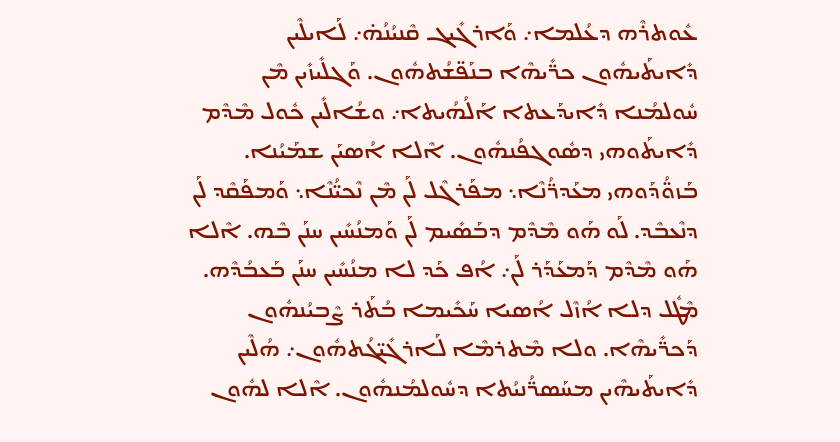ܥܽܘܬܪܶܗ ܕܥܳܠܡܐ܇ ܘܰܐܪܓܺܝܓ ܩܶܢܝܳܢܳܗ̇܇ ܠܰܐܝܠܶܝܢ ܕܺܐܝܬܰܝܗܽܘܢ ܟܪ̈ܺܝܗܶܐ ܒܢܰܦ̈ܫܳܬܗܽܘܢ. ܘܰܓܠܺܝܙܺܝܢ ܡܶܢ ܚܽܘܠܡܳܢܐ ܕܺܐܝܕܰܥܬܐ ܐܰܠܳܗܳܝܬܐ܇ ܘܫܳܐܠܺܝܢ ܟܽܘܠ ܡܶܕܶܡ ܕܺܐܝܬܰܘܗܝ ܕܣܽܘܓܦܳܢܗܽܘܢ. ܐܶܠܐ ܐܳܣܝܰܢ ܫܡܰܝܳܢܐ. ܒܰܙܘ̈ܳܕܰܘܗܝ ܡܥܰܕܪ̈ܳܢܶܐ܆ ܡܦܰܪܓܶܠ ܠܰܢ ܡܶܢ ܢܶܟܝ̈ܳܢܶܐ܆ ܘܰܡܦܰܩܶܕ ܠܰܢ ܕܢܶܥܒܶܕ. ܠܰܘ ܗܰܘ ܡܶܕܶܡ ܕܒܰܣܺܝܡ ܠܰܢ ܘܰܡܢܳܚܺܝܢ ܚܢܰܢ ܒܶܗ. ܐܶܠܐ ܗܰܘ ܡܶܕܶܡ ܕܰܡܥܰܕܰܪ ܠܰܢ܇ ܐܳܦ ܟܰܕ ܠܐ ܡܢܳܚܺܝܢ ܚܢܰܢ ܒܰܥܒܳܕܶܗ. ܡܶܛܽܠ ܕܠܐ ܐܳܙܶܠ ܐܳܣܝܐ ܚܰܟܺܝܡܐ ܒܳܬܰܪ ܨܶܒܝܳܢܗܽܘܢ ܕܰܟܪ̈ܺܝܗܶܐ. ܘܠܐ ܡܶܬܪܡܶܐ ܠܰܐܪܓܺܝ̈ܓܳܬܗܽܘܢ܇ ܗܳܠܶܝܢ ܕܺܐܝܬܰܝܗܶܝܢ ܡܚܰܣܪ̈ܳܢܝܳܬܐ ܕܚܽܘܠܡܳܢܗܽܘܢ. ܐܶܠܐ ܠܗܽܘܢ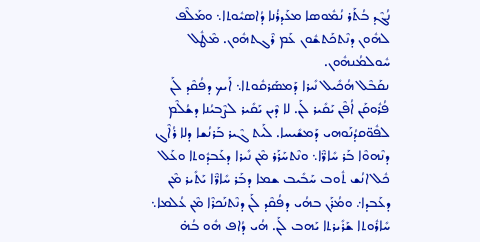ܢܳܓܶܕ ܒܳܬܰܪ ܢܳܡܽܘܣܐ ܡܥܰܕܪܳܢܐ ܕܳܐܣܝܽܘܬܐ܆ ܘܡܰܠܶܦ ܠܗܽܘܢ ܕܢܶܬܟܰܬܫܽܘܢ ܥܰܡ ܪܶܓܬܗܽܘܢ. ܡܶܛܽܠ ܚܽܘܠܡܳܢܗܽܘܢ.
ܢܩܰܒܶܠ ܗܳܟܺܝܠ ܢܺܝܪܐ ܕܰܡܣܰܪܩܽܘܬܐ܆ ܐܰܝܟ ܕܦܳܩܶܕ ܠܰܢ ܦܳܪܽܘܩܰܢ ܐܳܦܶܢ ܝܰܩܺܝܪ ܠܰܢ. ܠܐ ܕܶܝܢ ܝܰܩܺܝܪ ܠܨܶܒܝܳܢܐ ܕܫܳܠܶܡ ܠܦܽܘ̈ܩܕܳܢܰܘܗܝ ܕܰܡܫܺܝܚܐ. ܠܰܝܬ ܓܶܝܪ ܒܰܪܢܳܫܐ ܕܠܐ ܪܳܐܶܓ ܕܢܶܗܘܶܐ ܒܰܪ ܚܺܐܪ̈ܶܐ܆ ܘܢܶܬܚܰܪܰܪ ܡܶܢ ܢܺܝܪܐ ܕܥܰܒܕܽܘܬܐ ܘܥܰܠ ܟܽܠ ܐܢܳܫ ܬܽܘܒ ܚܰܒܺܝܒ ܫܡܐ ܕܒܰܪ ܚܺܐܪ̈ܶܐ ܝܰܬܺܝܪ ܡܶܢ ܕܥܰܒܕܐ܇ ܘܡܳܪܰܢ ܒܗܳܝ ܕܦܳܩܶܕ ܠܰܢ ܕܢܶܬܢܰܟܪܶܐ ܡܶܢ ܥܳܠܡܐ܆ ܚܺܐܪܽܘܬܐ ܫܰܪܺܝܪܬܐ ܝܰܗܒ ܠܰܢ. ܗܳܝ ܕܳܐܦ ܗܽܘ ܒܳܗ̇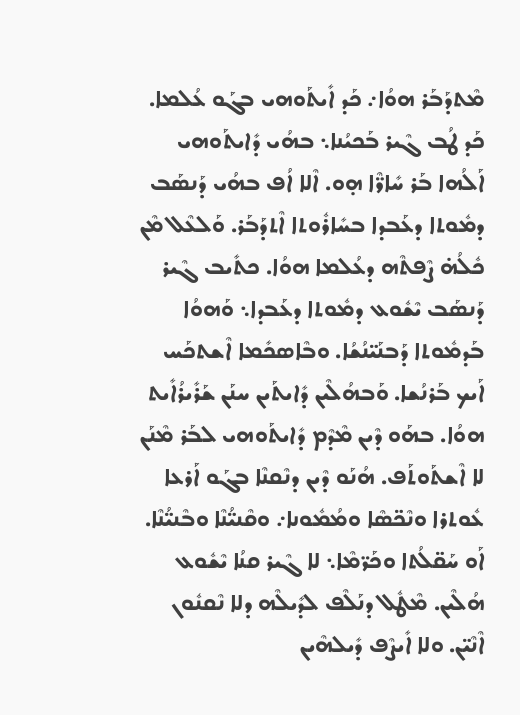ܡܶܬܕܰܒܰܪ ܗܘܳܐ܇ ܟܰܕ ܐܺܝܬܰܘܗܝ ܒܓܰܘ ܥܳܠܡܐ. ܟܰܕ ܛܳܒ ܓܶܝܪ ܒܰܟܝܳܢܐ܆ ܒܗܳܝ ܕܺܐܝܬܰܘܗܝ ܐܰܠܳܗܐ ܒܰܪ ܚܺܐܪ̈ܶܐ ܗ̣ܘ. ܐܶܠܐ ܐܳܦ ܒܗܳܝ ܕܰܢܣܰܒ ܕܡܽܘܬܐ ܕܥܰܒܕܐ ܒܚܺܐܪܽܘܬܐ ܐܶܬܕܰܒܰܪ. ܘܰܠܥܶܠ ܡܶܢ ܟܽܠܳܗ̇ ܨܶܦܬܶܗ ܕܥܳܠܡܐ ܗܘܳܐ. ܟܬܺܝܒ ܓܶܝܪ ܕܰܢܣܰܒ ܝܶܫܽܘܥ ܕܡܽܘܬܐ ܕܥܰܒܕܐ܆ ܘܰܗܘܳܐ ܒܰܕܡܽܘܬܐ ܕܰܒܢܰܝ̈ܢܳܫܳܐ. ܘܒܶܐܣܟܺܡܐ ܐܶܫܬܟܰܚ ܐܰܝܟ ܒܰܪܢܳܫܐ. ܘܰܒܗܳܠܶܝܢ ܕܺܐܝܬܰܝܢ ܚܢܰܢ ܫܰܪܺܝܪܳܐܺܝܬ ܗܘܳܐ. ܒܗܰܘ ܕܶܝܢ ܡܶܕܶܡ ܕܺܐܝܬܰܘܗܝ ܠܒܰܪ ܡܶܢܰܢ ܠܐ ܐܶܫܬܰܘܬܰܦ. ܗܳܢܰܘ ܕܶܝܢ ܕܢܶܩܢܶܐ ܒܓܰܘ ܐܰܪܥܐ ܥܽܘܬܪܐ ܘܢܶܟ̈ܣܶܐ ܘܡܳܡܽܘܢܐ܇ ܘܩܶܢܝ̈ܳܢܶܐ ܘܒܶܢܝ̈ܳܢܶܐ. ܐܰܘ ܚܰܩ̈ܠܳܬܐ ܘܟܰܪ̈ܡܶܐ܆ ܠܐ ܓܶܝܪ ܩܢܳܐ ܝܶܫܽܘܥ ܗܳܠܶܝܢ. ܡܶܛܽܠ ܕܢܰܠܶܦ ܠܕܺܝܠܶܗ ܕܠܐ ܢܶܩܢܽܘܢ ܐܶܢܶܝ̈ܢ. ܘܠܐ ܐܺܝܨܶܦ ܕܺܝܠܗܶܝܢ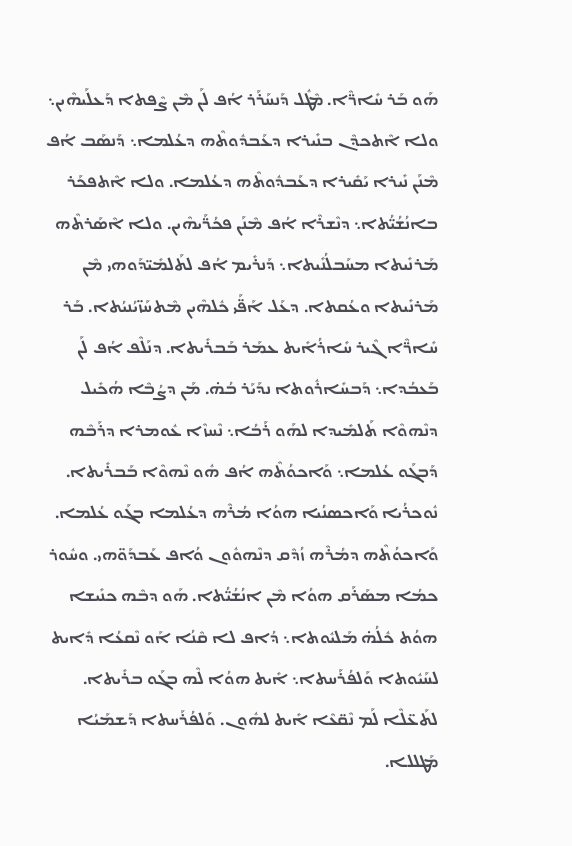ܗܰܘ ܒܰܪ ܚܺܐܪ̈ܶܐ. ܡܶܛܽܠ ܕܰܢܚܰܪܰܪ ܐܳܦ ܠܰܢ ܡܶܢ ܨܶܦܬܐ ܕܰܥܠܰܝܗܶܝܢ܆ ܘܠܐ ܐܶܬܟܕܶܢ ܒܢܺܝܪܐ ܕܥܰܒܕܽܘܬܶܗ ܕܥܳܠܡܐ܆ ܕܰܢܣܰܒ ܐܳܦ ܡܶܢܰܢ ܢܺܝܪܐ ܝܰܩܺܝܪܐ ܕܥܰܒܕܽܘܬܶܗ ܕܥܳܠܡܐ. ܘܠܐ ܐܶܬܦܟܰܪ ܒܐܢܳܫܳܝ̈ܳܬܐ܆ ܕܢܶܫܪܶܐ ܐܳܦ ܡܶܢܰܢ ܦܟܳܪ̈ܰܝܗܶܝܢ. ܘܠܐ ܐܶܣܰܪܬܶܗ ܡܰܪܢܺܝܬܐ ܡܚܰܒܠܳܢܺܝܬܐ܆ ܕܰܢܪܺܝܡ ܐܳܦ ܠܬܰܠܡܺܝ̈ܕܰܘܗܝ ܡܶܢ ܡܰܪܢܺܝܬܐ ܘܥܳܩܬܐ. ܕܥܰܠ ܐܰܦ̈ܰܝ ܟܽܠܗܶܝܢ ܡܶܬܚܰܙ̈ܝܳܢܝܳܬܐ. ܒܰܪ ܚܺܐܪ̈ܶܐ ܓܶܝܪ ܚܺܐܪܳܐܺܝܬ ܥܡܰܪ ܒܰܒܪܺܝܬܐ. ܕܢܰܠܶܦ ܐܳܦ ܠܰܢ ܒܰܥܒܳܕܐ܆ ܕܰܒܚܺܐܪܽܘܬܐ ܢܕܰܝܰܪ ܒܳܗ̇. ܡܰܢ ܕܨܳܒܶܐ ܗܳܟܺܝܠ ܕܢܶܗܘܶܐ ܬܰܠܡܺܝܕܐ ܠܗܰܘ ܪܰܒܳܐ܆ ܢܶܚܙܶܐ ܥܽܘܡܪܐ ܕܪܰܒܶܗ ܕܰܒܓܰܘ ܥܳܠܡܐ܆ ܘܰܐܟܘܳܬܶܗ ܐܳܦ ܗܽܘ ܢܶܗܘܶܐ ܒܰܒܪܺܝܬܐ. ܢܽܘܟܪܳܝܐ ܘܰܐܟܣܢܳܝܐ ܗܘܳܐ ܡܳܪܶܗ ܕܥܳܠܡܐ ܒܓܰܘ ܥܳܠܡܐ. ܘܰܐܟܘܳܬܶܗ ܕܡܳܪܶܗ ܙܳܕܶܩ ܕܢܶܗܘܽܘܢ ܘܳܐܦ ܥܰܒܕܰܘ̈ܗܝ. ܘܚܽܘܪ ܟܡܳܐ ܡܣܰܪܰܩ ܗܘܳܐ ܡܶܢ ܐܢܳܫܳܝ̈ܳܬܐ. ܗܰܘ ܕܒܶܗ ܟܢܺܝܫܐ ܗܘܳܬ ܟܽܠܳܗ̇ ܡܰܠܝܽܘܬܐ܆ ܕܳܐܦ ܠܐ ܩܶܢܳܐ ܐܰܘ ܢܶܩܥܳܐ ܕܺܐܝܬ ܠܚܰܝܽܘܬܐ ܘܰܠܦܳܪܰܚܬܐ܆ ܐܺܝܬ ܗܘܳܐ ܠܶܗ ܒܓܰܘ ܒܪܺܝܬܐ. ܠܬܰܥ̈ܠܶܐ ܠܰܡ ܢܶܩ̈ܥܶܐ ܐܺܝܬ ܠܗܽܘܢ. ܘܰܠܦܳܪܰܚܬܐ ܕܰܫܡܰܝܳܐ ܡܰܛܠܠܐ.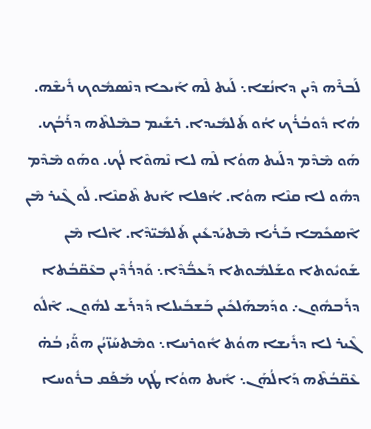ܠܰܒܪܶܗ ܕܶܝܢ ܕܐܢܳܫܐ܆ ܠܰܝܬ ܠܶܗ ܐܰܝܟܐ ܕܢܶܣܡܽܘܟ ܪܺܝܫܶܗ.
ܗܳܐ ܕܽܘܒܳܪܳܟ ܐܳܘ ܬܰܠܡܺܝܕܐ. ܪܫܺܝܡ ܒܡܶܠܬܶܗ ܕܪܰܒܳܟ. ܗܰܘ ܡܶܕܶܡ ܕܠܰܝܬ ܗܘܳܐ ܠܶܗ ܠܐ ܢܶܗܘܶܐ ܠܳܟ. ܘܗܰܘ ܡܶܕܶܡ ܕܗܽܘ ܠܐ ܩܢܶܐ ܗܘܳܐ. ܐܳܦܠܐ ܐܰܢܬ ܬܶܩܢܶܐ. ܠܰܘ ܓܶܝܪ ܡܶܢ ܐܶܣܟܺܡܐ ܒܰܪܳܝܐ ܡܶܬܝܰܕܥܺܝܢ ܬܰܠܡܺܝ̈ܕܶܐ. ܐܶܠܐ ܡܶܢ ܫܰܘܝܽܘܬܐ ܘܫܰܠܡܽܘܬܐ ܕܰܥܒ̈ܳܕܶܐ܆ ܘܰܕܪܳܕܶܝܢ ܒܥܶܩ̈ܒܳܬܐ ܕܪܰܒܗܽܘܢ܇ ܘܕܰܡܗܰܠܟܺܝܢ ܒܰܫܒܺܝܠܐ ܕܰܕܪܰܫ ܠܗܽܘܢ. ܐܶܠܽܘ ܓܶܝܪ ܠܐ ܕܪܺܝܫܐ ܗܘܳܬ ܐܽܘܪܚܐ܆ ܘܡܶܬܚܰܙ̈ܝܳܢ ܗܘ̈ܰܝ ܒܳܗ̇ ܥܶܩ̈ܒܳܬܶܗ ܕܰܐܠܳܗܰܢ܆ ܐܺܝܬ ܗܘܳܐ ܛܳܟ ܡܰܦܰܩ ܒܪܽܘܚܐ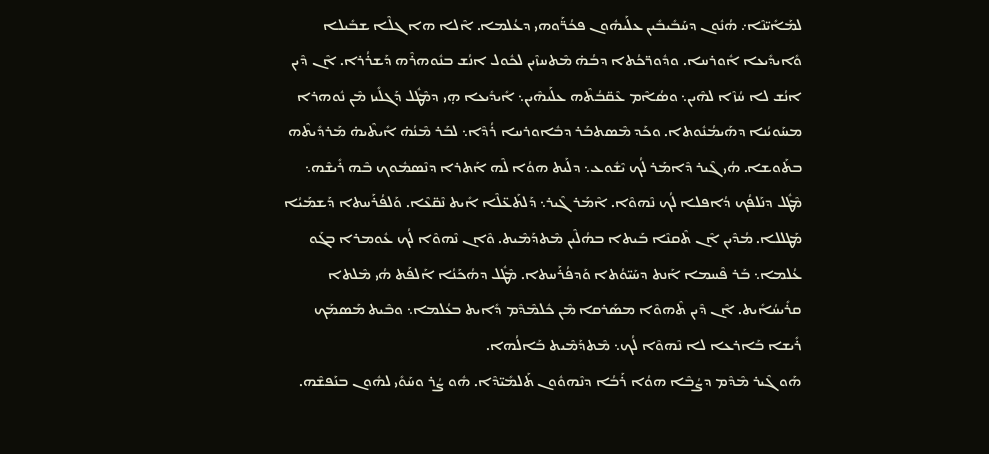ܠܡܰܐܺܝ̈ܢܶܐ܇ ܗܳܢܽܘܢ ܕܚܰܒܺܝܒܺܝܢ ܥܠܰܝܗܽܘܢ ܦܟܳܪ̈ܰܘܗܝ ܕܥܳܠܡܐ. ܐܶܠܐ ܗܐ ܓܠܶܐ ܫܒܺܝܠܐ ܘܺܐܝܕܺܝܥܐ ܐܽܘܪܚܐ. ܘܕܽܘܪ̈ܟܳܬܐ ܕܒܳܗ̇ ܡܶܬܚܙܶܝܢ ܠܟܽܘܠ ܐܢܳܫ ܒܢܽܘܗܪܶܗ ܕܰܫܪܳܪܐ. ܐܶܢ ܕܶܝܢ ܐܢܳܫ ܠܐ ܚܳܙܶܐ ܠܗܶܝܢ܆ ܘܣܳܐܶܡ ܥܶܩ̈ܒܳܬܶܗ ܥܠܰܝܗܶܝܢ܆ ܐܺܝܕܺܝܥܐ ܗ̣ܝ ܕܡܶܛܽܠ ܕܰܓܠܺܝܙ ܡܶܢ ܢܽܘܗܪܐ ܡܚܰܘܝܳܢܐ ܕܗܰܝܡܳܢܽܘܬܐ. ܘܟܰܕ ܡܶܣܬܒܰܪ ܕܒܽܐܘܪܚܐ ܪܳܕܶܐ܆ ܠܒܰܪ ܡܶܢܳܗ̇ ܐܺܝܬܶܝܗ̇ ܡܰܪܕܺܝܬܶܗ ܒܬܰܘܫܐ. ܗܳܝ ܓܶܝܪ ܕܶܐܡܰܪ ܠܳܟ ܝܶܫܽܘܥ܆ ܕܠܰܝܬ ܗܘܳܐ ܠܶܗ ܐܰܬܪܐ ܕܢܶܣܡܽܘܟ ܒܶܗ ܪܺܝܫܶܗ܆ ܡܶܛܽܠ ܕܢܰܠܦܳܟ ܕܳܐܦܠܐ ܠܳܟ ܢܶܗܘܶܐ. ܐܶܡܰܪ ܓܶܝܪ܆ ܕܰܠܬܰܥ̈ܠܶܐ ܐܺܝܬ ܢܶܩ̈ܥܶܐ. ܘܰܠܦܳܪܰܚܬܐ ܕܰܫܡܰܝܳܐ ܡܰܛܠܠܐ. ܡܳܕܶܝܢ ܐܶܢ ܬܶܩܢܶܐ ܒܰܝܬܐ ܒܗܳܠܶܝܢ ܡܶܬܕܰܡܶܝܬ. ܘܶܐܢ ܢܶܗܘܶܐ ܠܳܟ ܥܽܘܡܪܐ ܒܓܰܘ ܥܳܠܡܐ܆ ܒܰܪ ܦܶܚܡܐ ܐܰܢܬ ܕܚܰܝ̈ܘܳܬܐ ܘܰܕܦܳܪܰܚܬܐ. ܡܶܛܽܠ ܕܗܳܟܰܢܳܐ ܐܰܠܦܰܬ ܗܳܝ ܡܶܠܬܐ ܩܪܺܝܚܳܐܺܝܬ. ܐܶܢ ܕܶܝܢ ܬܶܗܘܶܐ ܡܣܰܪܩܐ ܡܶܢ ܟܽܠܡܶܕܶܡ ܕܺܐܝܬ ܒܥܳܠܡܐ܆ ܘܒܶܝܬ ܡܰܣܡܰܟ ܪܺܝܫܐ ܒܰܐܪܥܐ ܠܐ ܢܶܗܘܶܐ ܠܳܟ܆ ܡܶܬܕܰܡܶܝܬ ܒܰܐܠܳܗܐ.
ܗܰܘ ܓܶܝܪ ܡܶܕܶܡ ܕܨܳܒܶܐ ܗܘܳܐ ܪܰܒܳܐ ܕܢܶܗܘܽܘܢ ܬܰܠܡܺܝ̈ܕܶܐ. ܗܽܘ ܨܳܪ ܘܚܰܘܺܝ ܠܗܽܘܢ ܒܢܰܦܫܶܗ.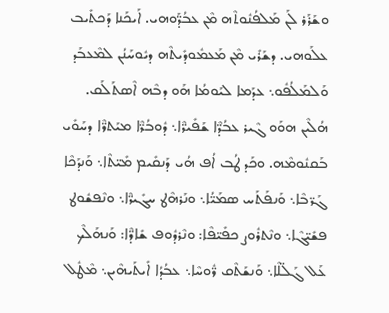ܘܫܰܪܰܪ ܠܰܢ ܡܰܠܦܳܢܽܘܬܶܗ ܡܶܢ ܥܒܳܕ̈ܰܘܗܝ. ܐܰܝܟܰܢܐ ܕܰܟܬܺܝܒ ܥܠܰܘܗܝ. ܕܫܰܪܺܝ ܡܶܢ ܡܰܥܡܽܘܕܺܝܬܶܗ ܕܝܽܘܚܰܢܳܢ ܠܡܶܥܒܰܕ ܘܰܠܡܰܠܳܦܽܘ܆ ܥܕܰܡܐ ܠܝܰܘܡܳܐ ܗܰܘ ܕܒܶܗ ܐܶܣܬܰܠܰܩ. ܗܳܠܶܝܢ ܗܘܰܘ ܓܶܝܪ ܥܒܳܕ̈ܶܐ ܫܰܦܺܝܖ̈ܶܐ܆ ܕܽܘܒܳܪ̈ܶܐ ܡܝܰܬܪ̈ܶܐ ܕܚܰܘܺܝ ܒܰܩܢܽܘܡܶܗ. ܘܟܰܕ ܛܳܒ ܐܳܦ ܗܳܝ ܕܰܢܩܺܝܡ ܡܺܝ̈ܬܶܐ܆ ܘܰܢܕܰܟܶܐ ܓܰܪ̈ܒܶܐ܆ ܘܰܢܦܰܬܰܚ ܣܡܰܝ̈ܳܐ܆ ܘܢܰܪܗܶܛ ܚܓܺܝܖ̈ܶܐ܆ ܘܢܶܦܫܽܘܛ ܦܫܺܝ̈ܓܶܐ܆ ܘܢܶܬܪܽܘܨ ܟܦܺܝ̈ܦܶܐ: ܘܢܶܪܕܽܘܦ ܫܺܐܕ̈ܶܐ: ܘܰܢܗܰܠܶܟ ܥܰܠ ܓܰܠ̈ܠܶܐ܆ ܘܰܢܫܰܬܶܩ ܪ̈ܽܘܚܶܐ܆ ܥܒܳܕܳܐ ܐܺܝܬܰܝܗܶܝܢ܆ ܡܶܛܽܠ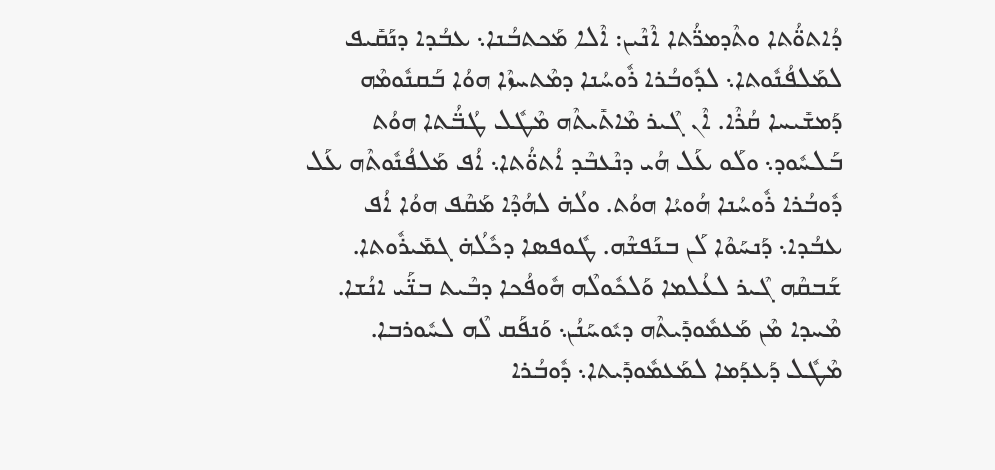ܕܳܐܬܘ̈ܳܬܐ ܘܬܶܕܡܪ̈ܳܬܐ ܐܶܢܶܝܢ: ܐܶܠܐ ܡܰܟܬܒܳܢܐ܆ ܥܒܳܕܐ ܕܢܰܩܺܝܦ ܠܡܰܠܦܳܢܽܘܬܐ܆ ܠܕܽܘܒܳܪܐ ܪܽܘܚܳܢܐ ܕܡܶܬܚܙܶܐ ܗܘܳܐ ܒܰܩܢܽܘܡܶܗ ܕܰܡܫܺܝܚܐ ܩܳܪܶܐ. ܐܶܢ ܓܶܝܪ ܡܶܐܬܺܝܬܶܗ ܡܶܛܽܠ ܛܳܒ̈ܳܬܐ ܗܘܳܬ ܒܰܠܚܽܘܕ܆ ܘܠܰܘ ܥܰܠ ܗܳܝ ܕܢܶܥܒܶܕ ܐܳܬܘ̈ܳܬܐ܆ ܐܳܦ ܡܰܠܦܳܢܽܘܬܶܗ ܥܰܠ ܕܽܘܒܳܪܐ ܪܽܘܚܳܢܐ ܗܳܘܝܳܐ ܗܘܳܬ. ܘܠܳܗ̇ ܠܗܳܕܶܐ ܡܰܩܶܦ ܗܘܳܐ ܐܳܦ ܥܒܳܕܐ܆ ܕܰܢܚܰܘܶܐ ܠܰܢ ܒܢܰܦܫܶܗ. ܛܽܘܦܣܐ ܕܟܽܠܳܗ̇ ܓܡܺܝܪܽܘܬܐ. ܫܰܒܩܶܗ ܓܶܝܪ ܠܥܳܠܡܐ ܘܰܠܟܽܘܠܶܗ ܗܽܘܦܳܟܐ ܕܒܶܝܬ ܒܢ̈ܰܝ ܐܢܳܫܐ. ܡܶܚܕܐ ܡܶܢ ܡܰܥܡܽܘܕܺܝܬܶܗ ܕܝܽܘܚܰܢܳܢ܆ ܘܰܢܦܰܩ ܠܶܗ ܠܚܽܘܪܒܐ.
ܡܶܛܽܠ ܕܰܥܕܰܡܐ ܠܡܰܥܡܽܘܕܺܝܬܐ܆ ܕܽܘܒܳܪܐ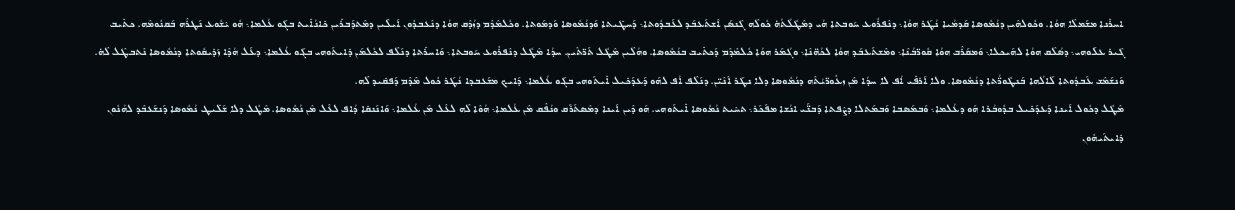ܐܚܪܺܢܐ ܡܫܰܡܠܶܐ ܗܘܳܐ. ܘܟܽܘܠܗܶܝܢ ܕܢܳܡܽܘܣܐ ܩܰܕܡܳܝܐ ܢܳܛܰܪ ܗܘܳܐ܆ ܕܢܶܦܪܽܘܥ ܚܰܘܒܬܐ ܗܳܝ ܕܡܶܛܽܠܳܬܳܗ̇ ܟܽܘܠܶܗ ܓܶܢܣܰܢ ܐܶܫܬܰܥܒܰܕ ܠܥܰܒܕܽܘܬܐ܆ ܕܰܚܛܺܝܬܐ ܘܰܕܢܳܡܽܘܣܐ ܘܰܕܡܰܘܬܐ. ܘܟܽܠܡܶܕܶܡ ܕܙܳܕܶܩ ܗܘܳܐ ܕܢܶܥܒܕܽܘܢ ܐܰܝܠܶܝܢ ܕܡܶܬܕܰܒܪܺܝܢ ܟܺܐܢܳܐܺܝܬ ܒܓܰܘ ܥܳܠܡܐ܆ ܗܽܘ ܝܶܫܽܘܥ ܢܰܛܪܶܗ ܒܰܩܢܽܘܡܶܗ. ܟܬܺܝܒ ܓܶܝܪ ܥܠܰܘܗܝ܆ ܕܣܳܠܶܩ ܗܘܳܐ ܠܗܰܝܟܠܐ܆ ܘܰܡܩܰܪܶܒ ܗܘܳܐ ܩܽܘܪ̈ܒܳܢܶܐ܆ ܘܡܶܫܬܰܥܒܰܕ ܗܘܳܐ ܠܟܳܗ̈ܢܶܐ܆ ܘܓܳܡܰܪ ܗܘܳܐ ܟܽܠܡܶܕܶܡ ܕܰܟܬܺܝܒ ܒܢܳܡܽܘܣܐ. ܘܗܳܠܶܝܢ ܡܶܛܽܠ ܬܰܪ̈ܬܶܝܢ. ܚܕܳܐ ܡܶܛܽܠ ܕܢܶܦܪܽܘܥ ܚܰܘܒܬܐ܆ ܘܰܐܚܪܺܬܐ ܕܢܰܠܶܦ ܠܟܽܠܡܰܢ ܕܺܐܝܬܰܘܗܝ ܒܓܰܘ ܥܳܠܡܐ܆ ܕܥܰܠ ܗܳܕܶܐ ܙܰܕܺܝܩܽܘܬܐ ܕܢܳܡܽܘܣܐ ܢܶܬܒܛܶܠ ܠܶܗ̇. ܘܰܢܫܰܡܶܫ ܥܰܒܕܽܘܬܐ ܠܰܐܠܳܗܐ ܒܰܢܛܽܘܪ̈ܳܬܐ ܕܢܳܡܽܘܣܐ. ܘܠܐ ܐܰܪܦܺܝ ܐܳܦ ܠܐ ܚܕܳܐ ܡܶܢ ܙܥܽܘܪ̈ܝܳܬܶܗ ܕܢܳܡܽܘܣܐ ܕܠܐ ܢܛܰܪ ܐܶܢܶܝ̈ܢ. ܕܢܰܠܶܦ ܐܳܦ ܠܗܰܘ ܕܰܥܕܰܟܺܝܠ ܐܺܝܬܰܘܗܝ ܒܓܰܘ ܥܳܠܡܐ܆ ܕܰܐܝܟ ܡܫܰܥܒܕܐ ܢܳܛܰܪ ܟܽܘܠ ܡܶܕܶܡ ܕܰܦܩܺܝܕ ܠܶܗ.
ܡܶܛܽܠ ܕܟܽܘܠ ܐܰܝܢܐ ܕܰܥܕܰܟܺܝܠ ܒܕܽܘܒܳܪܐ ܗܰܘ ܕܥܳܠܡܐ܆ ܘܰܒܡܰܣܒܐ ܘܰܒܡܰܬܠܐ ܕܨܶܦܬܐ ܕܰܒܢ̈ܰܝ ܐܢܳܫܐ ܡܦܰܟܰܪ܆ ܬܚܶܝܬ ܢܳܡܽܘܣܐ ܐܺܝܬܰܘܗܝ. ܗܰܘ ܕܶܝܢ ܐܰܝܢܐ ܕܡܶܣܬܰܪܰܩ ܘܢܳܦܶܩ ܡܶܢ ܥܳܠܡܐ܆ ܗܳܘܶܐ ܠܶܗ ܠܥܶܠ ܡܶܢ ܥܳܠܡܐ܆ ܘܰܐܢܰܢܩܺܐ ܕܳܐܦ ܠܥܶܠ ܡܶܢ ܢܳܡܽܘܣܐ. ܡܶܛܽܠ ܕܠܐ ܫܰܠܺܝܛ ܢܳܡܽܘܣܐ ܕܰܢܫܰܥܒܶܕ ܠܗܳܢܽܘܢ ܕܺܐܝܬܰܝܗܽܘܢ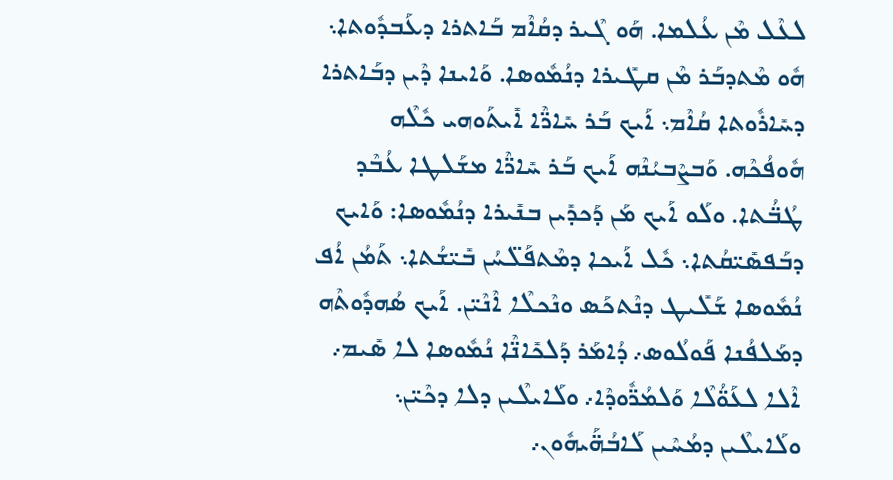ܠܥܶܠ ܡܶܢ ܥܳܠܡܐ. ܗܰܘ ܓܶܝܪ ܕܩܳܐܶܡ ܒܰܐܬܪܐ ܕܥܰܒܕܽܘܬܐ܆ ܗܽܘ ܡܶܬܕܒܰܪ ܡܶܢ ܩܛܺܝܪܐ ܕܢܳܡܽܘܣܐ. ܘܰܐܝܢܐ ܕܶܝܢ ܕܒܰܐܬܪܐ ܕܚܺܐܪܽܘܬܐ ܩܳܐܶܡ܆ ܐܰܝܟ ܒܰܪ ܚܺܐܪ̈ܶܐ ܐܺܝܬܰܘܗܝ ܟܽܠܶܗ ܗܽܘܦܳܟܶܗ. ܘܰܒܨܶܒܝܳܢܶܗ ܐܰܝܟ ܒܰܪ ܚܺܐܪ̈ܶܐ ܡܫܰܠܛܐ ܥܳܒܶܕ ܛܳܒ̈ܳܬܐ. ܘܠܰܘ ܐܰܝܟ ܡܰܢ ܕܰܟܕܺܝܢ ܒܢܺܝܪܐ ܕܢܳܡܽܘܣܐ: ܘܰܐܝܟ ܕܒܰܦܣܺܝ̈ܩܳܬܐ܆ ܟܽܠ ܐܰܝܟܐ ܕܡܶܬܦܰܠ̈ܚܳܢ ܒܺܝ̈ܫܳܬܐ܆ ܬܰܡܳܢ ܐܳܦ ܢܳܡܽܘܣܐ ܫܰܠܺܝܛ ܕܢܶܬܟܰܣ ܘܢܶܟܠܶܐ ܐܶܢܶܝ̈ܢ. ܐܰܝܟ ܣܳܗܕܽܘܬܶܗ ܕܡܰܠܦܳܢܐ ܦܰܘܠܳܘܣ܇ ܕܳܐܡܰܪ ܕܰܠܟܺܐܢ̈ܶܐ ܢܳܡܽܘܣܐ ܠܐ ܣܺܝܡ܇ ܐܶܠܐ ܠܥܰܘ̈ܳܠܶܐ ܘܰܠܡܳܪ̈ܽܘܕܶܐ܇ ܘܠܰܐܝܠܶܝܢ ܕܠܐ ܕܟܶܝ̈ܢ܆ ܘܠܰܐܝܠܶܝܢ ܕܡܳܚܶܝܢ ܠܰܐܒܳܗ̈ܰܝܗܽܘܢ܇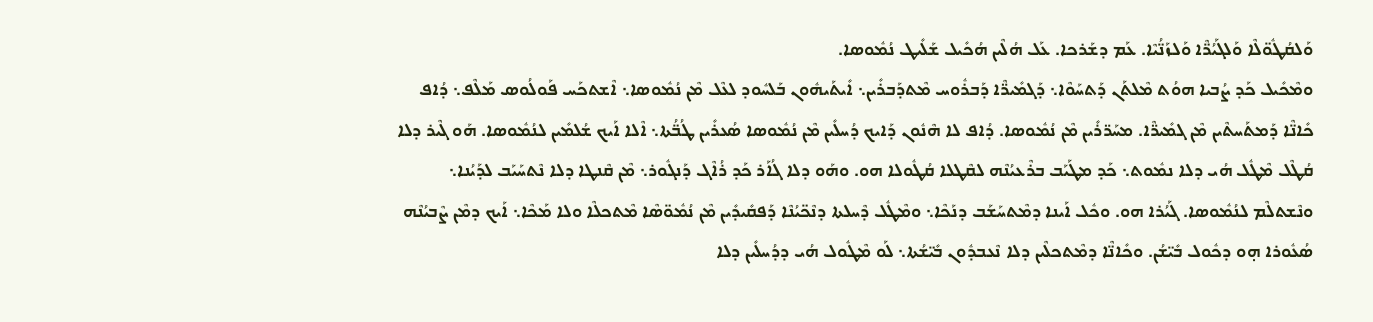ܘܰܠܩܳܛܽܘ̈ܠܶܐ ܘܰܠܓܰܝܳܖ̈ܶܐ ܘܰܠܙܰܢ̈ܳܝܶܐ. ܥܰܡ ܕܫܰܪܟܐ. ܥܰܠ ܗܳܠܶܝܢ ܗܳܟܺܝܠ ܫܰܠܺܝܛ ܢܳܡܽܘܣܐ.
ܘܡܶܟܺܝܠ ܟܰܕ ܨܳܒܝܐ ܗܘܳܬ ܡܶܠܬܰܢ ܕܰܬܚܰܘܶܐ܆ ܕܰܓܡܺܝܪ̈ܶܐ ܕܰܒܪܽܘܚ ܡܶܬܕܰܒܪܺܝܢ܆ ܐܺܝܬܰܝܗܽܘܢ ܒܰܠܚܽܘܕ ܠܥܶܠ ܡܶܢ ܢܳܡܽܘܣܐ܆ ܐܶܫܬܟܰܚ ܦܰܘܠܳܘܣ ܡܰܠܶܦ܆ ܕܳܐܦ ܟܺܐܢ̈ܶܐ ܕܰܡܬܰܚܬܶܝܢ ܡܶܢ ܓܡܺܝܪ̈ܶܐ. ܡܚܰܪ̈ܪܺܝܢ ܡܶܢ ܢܳܡܽܘܣܐ. ܕܳܐܦ ܠܐ ܗܶܢܽܘܢ ܕܰܐܝܟ ܕܳܚܠܺܝܢ ܡܶܢ ܢܳܡܽܘܣܐ ܣܳܥܪܺܝܢ ܛܳܒ̈ܳܬܐ܆ ܐܶܠܐ ܐܰܝܟ ܫܳܠܡܺܝܢ ܠܢܳܡܽܘܣܐ. ܗܰܘ ܓܶܝܪ ܕܠܐ ܩܳܛܶܠ ܡܶܛܽܠ ܗܳܝ ܕܠܐ ܢܡܽܘܬ܆ ܟܰܕ ܡܛܰܝܰܒ ܒܪܶܥܝܳܢܶܗ ܠܩܶܛܠܐ ܩܳܛܽܘܠܐ ܗܘ. ܘܗܰܘ ܕܠܐ ܓܳܐܰܪ ܟܰܕ ܪܳܐܶܓ ܕܰܢܓܽܘܪ܆ ܡܶܢ ܩܶܢܛܐ ܕܠܐ ܢܶܬܚܰܝܰܒ ܠܕܰܝܳܢܐ܆ ܘܢܶܫܬܠܶܡ ܠܢܳܡܽܘܣܐ. ܓܰܝܳܪܐ ܗܘ. ܘܟܽܠ ܐܰܝܢܐ ܕܡܶܬܚܰܫܰܒ ܕܢܰܟܶܐ܆ ܘܡܶܛܽܠ ܕܶܚܠܬܐ ܕܢܶܟ̈ܝܳܢܶܐ ܕܰܦܩܺܝܕܺܝܢ ܡܶܢ ܢܳܡܽܘ̈ܣܶܐ ܡܶܬܟܠܶܐ ܘܠܐ ܡܰܟܶܐ܆ ܐܰܝܟ ܕܡܶܢ ܨܶܒܝܳܢܶܗ ܣܳܥܽܘܪܐ ܗ̣ܘ ܕܟܽܘܠ ܒܺܝ̈ܫܳܢ. ܘܟܺܐܢ̈ܶܐ ܕܡܶܬܟܠܶܝܢ ܕܠܐ ܢܶܥܒܕܽܘܢ ܒܺܝ̈ܫܳܬܐ܆ ܠܰܘ ܡܶܛܽܘܠ ܗܳܝ ܕܕܳܚܠܺܝܢ ܕܠܐ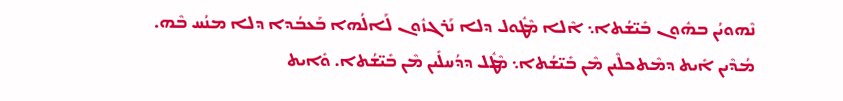ܢܶܗܘܝܳܢ ܒܗܽܘܢ ܒܺܝ̈ܫܳܬܐ܆ ܐܶܠܐ ܡܶܛܽܘܠ ܕܠܐ ܢܰܪܓܙܽܘܢ ܠܰܐܠܳܗܐ ܒܰܥܒܳܕܐ ܕܠܐ ܡܢܳܚ ܒܶܗ.
ܡܳܕܶܝܢ ܐܺܝܬ ܕܡܶܬܟܠܶܝܢ ܡܶܢ ܒܺܝ̈ܫܳܬܐ܆ ܡܶܛܽܠ ܕܕܳܚܠܺܝܢ ܡܶܢ ܒܺܝ̈ܫܳܬܐ. ܘܺܐܝܬ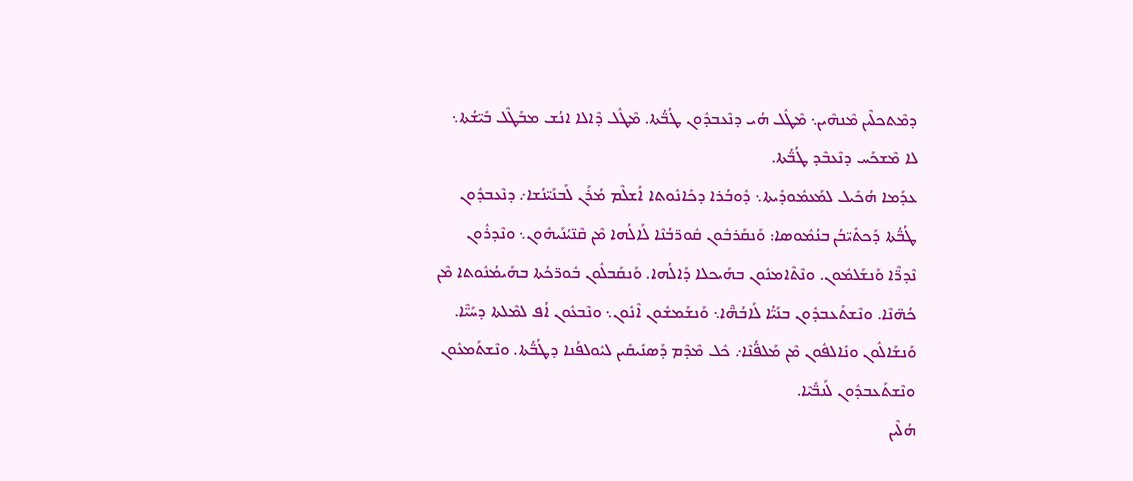ܕܡܶܬܟܠܶܝܢ ܡܶܢܗܶܝܢ܆ ܡܶܛܽܠ ܗܳܝ ܕܢܶܥܒܕܽܘܢ ܛܳܒ̈ܳܬܐ. ܡܶܛܽܠ ܕܶܐܠܐ ܐܢܳܫ ܡܒܰܛܶܠ ܒܺܝ̈ܫܳܬܐ܆ ܠܐ ܡܶܫܟܰܚ ܕܢܶܥܒܶܕ ܛܳܒ̈ܳܬܐ.
ܥܕܰܡܐ ܗܳܟܺܝܠ ܠܡܰܥܡܽܘܕܺܝܬܐ܆ ܕܽܘܒܳܪܐ ܕܟܺܐܢܽܘܬܐ ܐܰܫܠܶܡ ܡܳܪܰܢ ܠܰܒܢܰܝ̈ܢܳܫܐ܇ ܕܢܶܥܒܕܽܘܢ ܛܳܒ̈ܳܬܐ ܕܰܟܬܺܝ̈ܒܳܢ ܒܢܳܡܽܘܣܐ: ܘܰܢܩܰܪܒܽܘܢ ܩܽܘܪ̈ܒܳܢܶܐ ܠܰܐܠܳܗܐ ܡܶܢ ܩܶܢ̈ܝܳܢܰܝܗܽܘܢ܆ ܘܢܶܕܪܽܘܢ ܢܶܕܪ̈ܶܐ ܘܰܢܫܰܠܡܽܘܢ. ܘܢܶܬܶܐܡܢܽܘܢ ܒܗܰܝܟܠܐ ܕܰܐܠܳܗܐ. ܘܰܢܩܰܒܠܽܘܢ ܒܽܘܪ̈ܟܳܬܐ ܒܗܰܝܡܳܢܽܘܬܐ ܡܶܢ ܟܳܗ̈ܢܶܐ. ܘܢܶܫܬܰܥܒܕܽܘܢ ܒܢܰܝ̈ܳܐ ܠܰܐܒܳܗ̈ܶܐ܆ ܘܰܢܫܰܡܫܽܘܢ ܐܶܢܽܘܢ܆ ܘܢܶܒܥܽܘܢ ܐܳܦ ܠܡܶܠܬܐ ܕܚܰܝ̈ܶܐ. ܘܰܢܫܰܐܠܽܘܢ ܘܢܺܐܠܦܽܘܢ ܡܶܢ ܡܰܠܦ̈ܳܢܶܐ܇ ܟܽܠ ܡܶܕܶܡ ܕܰܣܢܺܝܩܺܝܢ ܠܝܽܘܠܦܳܢܐ ܕܛܳܒ̈ܳܬܐ. ܘܢܶܫܬܰܡܥܽܘܢ ܘܢܶܫܬܰܥܒܕܽܘܢ ܠܰܢܒ̈ܺܝܶܐ.
ܗܳܠܶܝܢ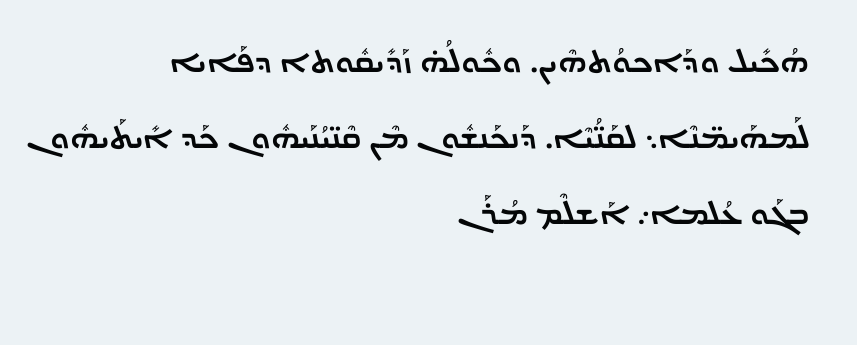ܗܳܟܺܝܠ ܘܕܰܐܟܘܳܬܗܶܝܢ. ܘܟܽܘܠܳܗ̇ ܙܰܕܺܝܩܽܘܬܐ ܕܦܰܐܝܐ ܠܰܡܗܰܝܡ̈ܢܶܐ܆ ܠܩܰܢ̈ܳܝܶܐ. ܕܰܢܟܰܢܫܽܘܢ ܡܶܢ ܩܶܢ̈ܝܳܢܰܝܗܽܘܢ ܟܰܕ ܐܺܝܬܰܝܗܽܘܢ ܒܓܰܘ ܥܳܠܡܐ܇ ܐܰܫܠܶܡ ܡܳܪܰܢ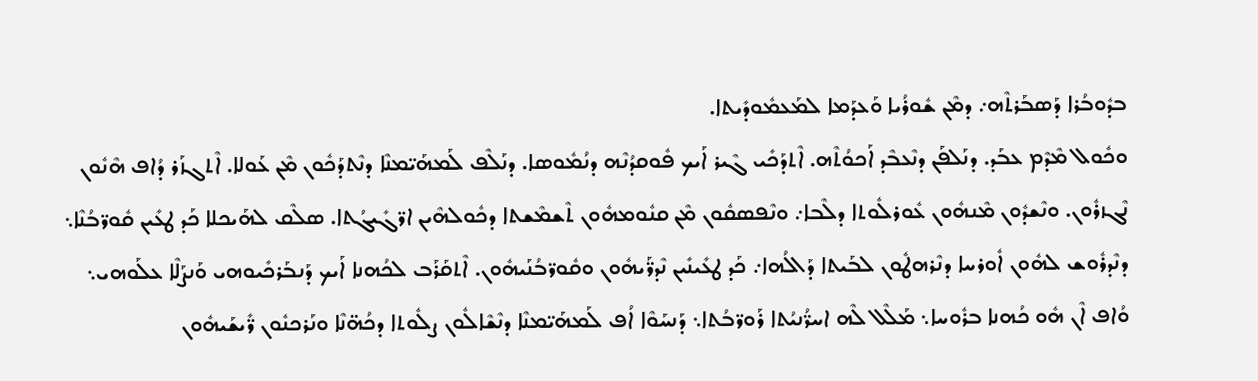ܒܕܽܘܒܳܪܐ ܕܰܣܒܰܪܬܶܗ܇ ܕܡܶܢ ܫܽܘܪܳܝܐ ܘܰܥܕܰܡܐ ܠܡܰܥܡܽܘܕܺܝܬܐ.
ܘܟܽܘܠ ܡܶܕܶܡ ܥܒܰܕ. ܕܢܰܠܦܰܢ ܕܢܶܥܒܶܕ ܐܰܟܘܳܬܶܗ. ܐܶܬܕܰܟܺܝ ܓܶܝܪ ܐܰܝܟ ܦܽܘܩܕܳܢܶܗ ܕܢܳܡܽܘܣܐ. ܕܢܰܠܶܦ ܠܰܡܗܰܝ̈ܡܢܶܐ ܕܢܶܬܕܰܟܽܘܢ ܡܶܢ ܥܰܘܠܐ. ܐܶܬܓܙܰܪ ܕܳܐܦ ܗܶܢܽܘܢ ܢܶܓܙܪܽܘܢ. ܘܢܶܫܕܽܘܢ ܡܶܢܗܽܘܢ ܥܽܘܪܠܽܘܬܐ ܕܠܶܒܐ܇ ܘܢܶܦܣܩܽܘܢ ܡܶܢ ܩܢܽܘܡܗܽܘܢ ܬܶܫܡܶܫܬܐ ܕܟܽܘܠܗܶܝܢ ܐܪ̈ܓܺܝܓܳܬܐ. ܣܠܶܩ ܠܗܰܝܟܠܐ ܟܰܕ ܛܥܺܝܢ ܩܽܘܪ̈ܒܳܢܶܐ܆ ܕܢܶܕܪܽܘܫ ܠܗܽܘܢ ܐܽܘܪܚܐ ܕܢܶܪܗܛܽܘܢ ܠܒܰܝܬܐ ܕܰܐܠܳܗܐ܇ ܟܰܕ ܛܥܺܝܢܺܝܢ ܢܶܕܪ̈ܰܝܗܽܘܢ ܘܩܽܘܪ̈ܒܳܢܰܝܗܽܘܢ. ܐܶܬܩܰܪܰܒ ܠܟܳܗܢܐ ܐܰܝܟ ܕܰܢܒܰܪܟܺܝܘܗܝ ܘܰܢܨܰܠܶܐ ܥܠܰܘܗܝ܆ ܘܳܐܦ ܐܶܢ ܗܽܘ ܟܳܗܢܐ ܒܪܽܘܚܐ܆ ܡܰܠܶܠ ܠܶܗ ܐܚܪ̈ܳܢܝܳܬܐ ܪܰܘܪ̈ܒܳܬܐ܆ ܕܰܢܚܰܘܶܐ ܐܳܦ ܠܰܡܗܰܝ̈ܡܢܶܐ ܕܢܶܫܶܐܠܽܘܢ ܨܠܽܘܬܐ ܕܟܳܗ̈ܢܶܐ ܘܢܰܪܟܢܽܘܢ ܪ̈ܺܝܫܰܝܗܽܘܢ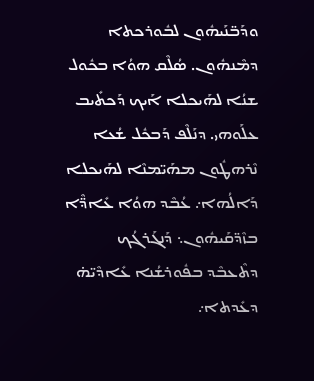ܘܕܰܒ̈ܢܰܝܗܽܘܢ ܠܒܽܘܪܟܬܐ ܕܡܶܢܗܽܘܢ. ܣܳܠܶܩ ܗܘܳܐ ܒܟܽܘܠ ܫܢܳܐ ܠܗܰܝܟܠܐ ܐܰܝܟ ܕܰܟܬܺܝܒ ܥܠܰܘܗܝ. ܕܢܰܠܶܦ ܕܰܒܟܽܠ ܫܳܥܐ ܢܶܪܗܛܽܘܢ ܡܗܰܝ̈ܡܢܶܐ ܠܗܰܝܟܠܐ ܕܰܐܠܳܗܐ܇ ܥܳܒܶܕ ܗܘܳܐ ܥܺܐܕ̈ܶܐ ܒܙܶܕ̈ܩܰܝܗܽܘܢ܆ ܕܰܢܓܰܪܓܳܟ ܕܬܶܥܒܶܕ ܒܦܽܘܪܫܳܢܐ ܥܺܐܕܶܝ̈ܗ̇ ܕܥܺܕܬܐ܇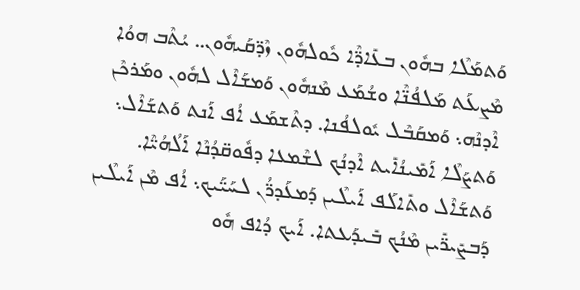ܘܰܬܡܰܠܶܐ ܒܗܽܘܢ ܒܥܺܐܕ̈ܶܐ ܟܽܘܠܗܽܘܢ ܙܶܕ̈ܩܰܝܗܽܘܢ.. ܝܳܬܶܒ ܗܘܳܐ ܡܶܨܥܰܬ ܡܰܠܦܳܢ̈ܶܐ ܘܫܳܡܰܥ ܡܶܢܗܽܘܢ ܘܰܡܫܰܐܶܠ ܠܗܽܘܢ ܘܡܰܪܟܶܢ ܐܶܕܢܶܗ܆ ܘܰܡܩܰܒܶܠ ܝܽܘܠܦܳܢܐ. ܕܬܶܫܡܰܥ ܐܳܦ ܐܰܢܬ ܘܰܬܫܰܐܶܠ܆ ܘܰܬܨܰܠܶܐ ܐܰܡܺܝܢܳܐܺܝܬ ܐܶܕܢܳܟ ܠܫܶܡܥܐ ܕܦܽܘܩ̈ܕܳܢܶܐ ܐܰܠܳܗܳܝ̈ܶܐ. ܘܰܬܫܰܐܶܠ ܘܬܺܐܠܰܦ ܐܰܝܠܶܝܢ ܕܰܡܥܰܕܪ̈ܳܢ ܠܚܰܝ̈ܰܝܟ܆ ܐܳܦ ܡܶܢ ܐܰܝܠܶܝܢ ܕܰܒܨܺܝܪ̈ܺܝܢ ܡܶܢܳܟ ܒܺܝܕܰܥܬܐ. ܐܰܝܟ ܕܳܐܦ ܗܽܘ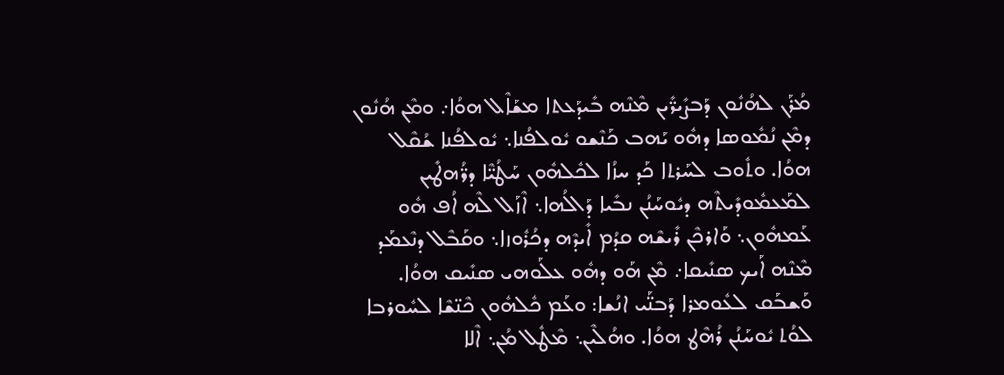ܡܳܪܰܢ ܠܗܳܢܽܘܢ ܕܰܒܨܺܝܪ̈ܺܝܢ ܡܶܢܶܗ ܒܺܝܕܰܥܬܐ ܡܫܰܐܶܠ ܗܘܳܐ܇ ܘܡܶܢ ܗܳܢܽܘܢ ܕܡܶܢ ܢܳܡܽܘܣܐ ܕܗܽܘ ܝܰܗܒ ܟܰܢܶܫܘ ܝܽܘܠܦܳܢܐ܆ ܝܽܘܠܦܳܢܐ ܫܳܩܶܠ ܗܘܳܐ. ܘܬܽܘܒ ܠܚܰܪܬܐ ܟܰܕ ܚܙܳܐ ܠܟܽܠܗܽܘܢ ܚܰܛܳܝ̈ܶܐ ܕܪ̈ܳܗܛܺܝܢ ܠܡܰܥܡܽܘܕܺܝܬܶܗ ܕܝܽܘܚܰܢܳܢ ܢܒܺܝܐ ܕܰܐܠܳܗܐ܆ ܐܶܙܰܠ ܠܶܗ ܐܳܦ ܗܽܘ ܥܰܡܗܽܘܢ܆ ܘܰܐܪܟܶܢ ܪܺܝܫܶܗ ܩܕܳܡ ܐܺܝܕܶܗ ܕܟܳܪܽܘܙܐ܆ ܘܩܰܒܶܠ ܕܢܶܥܡܰܕ ܡܶܢܶܗ ܐܰܝܟ ܣܢܺܝܩܐ܇ ܡܶܢ ܗܰܘ ܕܗܽܘ ܥܠܰܘܗܝ ܣܢܺܝܩ ܗܘܳܐ. ܘܰܫܒܰܩ ܠܥܽܘܡܪܐ ܕܰܒܢ̈ܰܝ ܐܢܳܫܐ: ܘܥܰܡ ܟܽܠܗܽܘܢ ܟܶܢ̈ܫܶܐ ܠܚܽܘܪܒܐ ܠܘܳܬ ܝܽܘܚܰܢܳܢ ܪܳܗܶܛ ܗܘܳܐ. ܘܗܳܠܶܝܢ܆ ܡܶܛܽܠ ܡܳܢ܆ ܐܶܠܐ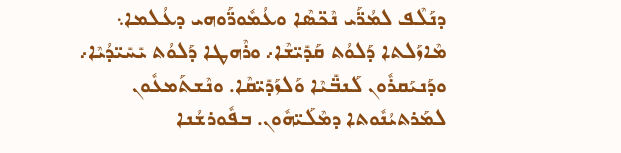ܕܢܰܠܶܦ ܠܡܳܪ̈ܰܝ ܢܶܟ̈ܣܶܐ ܘܥܳܡܽܘܪ̈ܰܘܗܝ ܕܥܳܠܡܐ܆ ܡܶܐܙܰܠܬܐ ܕܰܠܘܳܬ ܩܰܕܺܝ̈ܫܶܐ܇ ܘܪܶܗܛܐ ܕܰܠܘܳܬ ܝܺܚܺܝ̈ܕܳܝܶܐ܇ ܘܕܰܢܝܰܩܪܽܘܢ ܠܰܢܒ̈ܺܝܶܐ ܘܰܠܙܰܕܺܝ̈ܩܶܐ. ܘܢܶܫܬܰܡܥܽܘܢ ܠܡܰܪܬܝܳܢܽܘܬܐ ܕܡܶܠܰܝ̈ܗܽܘܢ. ܒܦܽܘܪܫܳܢܐ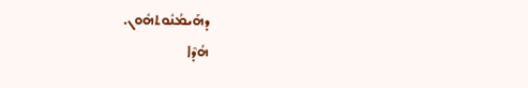ܕܗܰܝܡܳܢܽܘܬܗܽܘܢ.
ܗܳܕܶܐ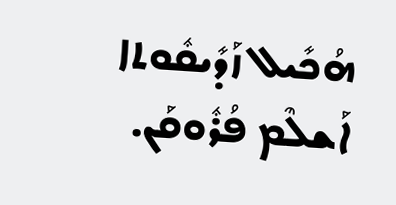ܗܳܟܺܝܠ ܙܰܕܺܝܩܽܘܬܐ ܐܰܫܠܶܡ ܦܳܪܽܘܩܰܢ.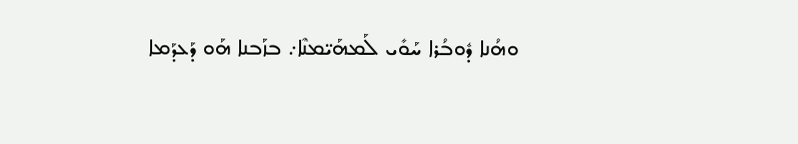ܘܗܳܢܐ ܕܽܘܒܳܪܐ ܚܰܘܺܝ ܠܰܡܗܰܝ̈ܡܢܶܐ܇ ܒܙܰܒܢܐ ܗܰܘ ܕܰܥܕܰܡܐ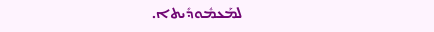ܠܡܰܥܡܽܘܕܺܝܬܐ.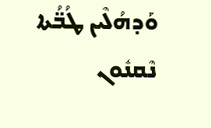ܘܰܕܗܳܠܶܝܢ ܛܳܒ̈ܳܬܐ ܢܶܩܢܽܘܢ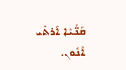ܩܰܢ̈ܳܝܶܐ ܐܰܪܬܺܝ ܐܶܢܽܘܢ.